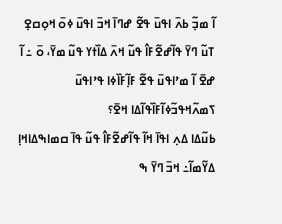ߊ߬ ߘߏ߲߬ ߕߍ߫ ߊߟߎ߫ ߟߐ߬ ߝߣߊ߫ ߞߏ߫ ߊߟߎ߫ ߦߋ߫ ߞߋ߲ߛߐ߲ ߠߎ߬ ߣߌ߫ ߟߊ߬ߝߐ߬ߓߊ߮ ߟߎ߬ ߞߍ߫ ߡߊ߰ߙߌ ߟߎ߬ ߘߌ߫، ߋ߫ ߸ ߊ߬ ߝߐ߫ ߊ߬ ߘߴߊߟߎ߫ ߟߐ߬ ߓߊ߲߬ߓߊ߰ߦߊ ߟߴߊߟߎ߫ ߖߘߍ߬ߞߟߏ߬ߦߊ߬ߓߊ߰ߟߊ߬ߡߊ ߞߐ߫؟
ߕߎ߬ߡߊ ߡߍ߲ ߊߟߊ߫ ߞߊ߬ ߟߊ߬ߝߐ߬ߓߊ߮ ߟߎ߬ ߟߊ߫ ߛߘߊߒߡߊߞߊ߲ ߡߌ߬ߘߊ߬߸ ߞߏ߫ ߣߌ߫ ߒ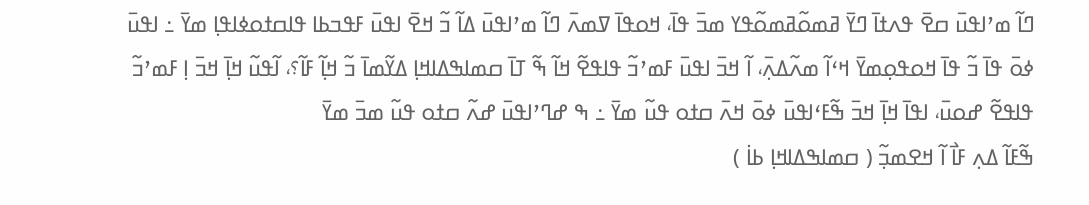ߣߊ߬ ߘߴߊߟߎ߫ ߛߐ߫ ߟߍߙߊ߫ ߣߌ߫ ߥߘߋ߬ߥߘߋ߬ߟߌ ߘߏ߫ ߟߊ߫، ߞߋߟߊ߫ ߜߘߍ߫ ߣߊ߬ ߘߴߊߟߎ߫ ߡߊ߬ ߏ߬ ߞߐ߫ ߊߟߎ߫ ߓߟߏߕߊ ߟߊߛߙߋߦߊߟߊ߲ ߘߌ߫ ߸ ߊߟߎ߫ ߦߋ߫ ߟߊ߫ ߏ߬ ߟߊ߫ ߞߋߟߋ߲ߘߌ߫ ߞߵߊ߬ ߘߍ߬ߡߍ߲߫، ߊ߬ ߞߏ߫ ߊߟߎ߫ ߓߘߴߏ߬ ߟߊߟߐ߬ ߞߊ߬ ߒ߬ ߠߊ߫ ߛߘߊߒߡߊߞߊ߲ ߡߌ߬ߘߊ߫ ߏ߬ ߞߊ߲߬ ߓߊ߬؟، ߊ߬ߟߎ߬ ߞߊ߲߫ ߞߏ߫ ߊ߲ ߓߘߴߏ߬ ߟߊߟߐ߬ ߝߋߎ߫، ߊߟߊ߫ ߞߊ߲߫ ߞߏ߫ ߒ߬ߓߵߊߟߎ߫ ߦߋ߫ ߞߍ߫ ߛߙߋ ߟߎ߬ ߘߌ߫ ߸ ߒ ߝߣߴߊߟߎ߫ ߝߍ߬ ߛߙߋ ߟߎ߬ ߘߏ߫ ߘߌ߫
ߒ߬ߓߊ߬ ߡߍ߲ ߓߊ߯ ߊ߬ ߞߐߘߏ߲߬ ( ߛߘߊߒߡߊߞߊ߲ ߕߊ߭ )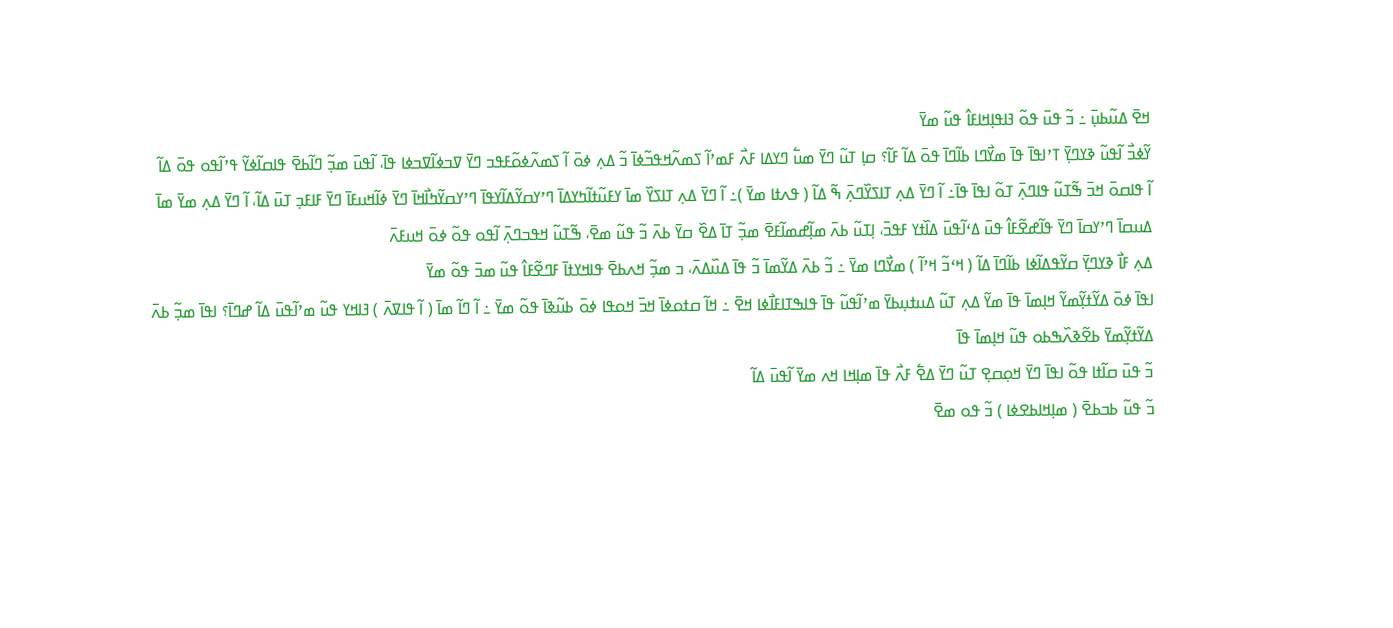ߞߐ߫ ߡߎ߬ߕߎ߲߫ ߸ ߏ߬ ߟߎ߫ ߟߋ߬ ߔߊߟߊ߲ߞߊߓߊ߮ ߟߎ߬ ߘߌ߫
ߌ߬ߦߏ߯ ߊ߬ߟߎ߬ ߢߌߣߌ߲߫ ߠߴߊߟߊ߫ ߟߊ߫ ߘߌ߯ߣߊ ߕߊ߬ߣߊ߫ ߟߋ߫ ߡߊ߬ ߓߊ߬؟ ߛߊ߲ ߠߎ߬ ߣߌ߫ ߘߎ߱ ߣߌߡߊ ߓߍ߯ ߓߘߴߊ߬ ߖߘߍ߬ߞߟߏ߬ߦߊ߫ ߏ߬ ߡߍ߲ ߦߋ߫ ߊ߬ ߖߘߍ߬ߦߋ߬ߓߟߏ ߣߌ߫ ߜߏߦߊ߬ߜߏߦߊ ߟߊ߫، ߊ߬ߟߎ߫ ߘߏ߲߬ ߣߊ߬ߕߐ߫ ߟߊߛߊ߬ߦߌ߬ ߟߴߊ߬ߟߋ ߟߋ߫ ߡߊ߬
ߊ߬ ߟߊߛߋ߫ ߞߏ߫ ߒ߬ߠߎ߬ ߟߊߣߍ߲߫ ߠߋ߬ ߊߟߊ߫ ߟߊ߫߸ ߊ߬ ߣߌ߫ ߡߍ߲ ߠߊߖߌ߰ߣߍ߲߫ ߒ߬ ߡߊ߬ ( ߟߍߙߊ ߘߌ߫ )߸ ߊ߬ ߣߌ߫ ߡߍ߲ ߠߊߖߌ߰ ߘߊ߫ ߌߓߎ߬ߙߊ߬ߤߌߡߊ߫ ߣߴߌߛߌ߬ߡߊ߬ߌߟߊ߫ ߣߴߌߛߌ߬ߤߊ߯ߞߊ߫ ߣߌ߫ ߦߊ߬ߞߎߓߊ߫ ߣߌ߫ ߓߊߓߏ߲ ߠߎ߫ ߡߊ߬، ߊ߬ ߣߌ߫ ߡߍ߲ ߘߌ߫ ߘߊ߫ ߡߎߛߊ߫ ߣߴߌߛߊ߫ ߣߌ߫ ߟߊ߬ߝߐ߬ߓߊ߮ ߟߎ߫ ߡߵߊ߬ߟߎ߫ ߡߊ߰ߙߌ ߓߟߏ߫، ߊ߲ߠߎ߬ ߕߍ߫ ߘߊ߲߬ߝߘߊ߬ߓߐ߫ ߘߏ߲߬ ߠߊ߫ ߡߐ߰ ߛߌ߫ ߕߍ߫ ߏ߬ ߟߎ߬ ߘߐ߫، ߒ߬ߠߎ߬ ߞߟߏߣߍ߲߫ ߊ߬ߟߋ ߟߋ߬ ߦߋ߫ ߞߎߓߍ߫
ߡߍ߲ ߓߊ߯ ߢߌߣߌ߲߫ ߛߌ߬ߟߡߊ߬ߦߊ ߕߊ߬ߣߊ߫ ߡߊ߬ ( ߞߵߏ߬ ߞߴߊ߬ ) ߘߌ߯ߣߊ ߘߌ߫ ߸ ߏ߬ ߕߍ߫ ߡߌ߬ߘߊ߫ ߏ߬ ߟߊ߫ ߡߎ߰ߡߍ߫، ߏ ߘߏ߲߬ ߞߍߕߐ߫ ߟߊߞߌߙߊ߫ ߓߣߐ߬ߓߊ߮ ߟߎ߬ ߘߏ߫ ߟߋ߬ ߘߌ߫
ߊߟߊ߫ ߦߋ߫ ߡߌ߬ߙߌ߲߬ߘߌ߬ ߞߊ߲ߘߊ߫ ߟߊ߫ ߘߌ߬ ߡߍ߲ ߠߎ߬ ߡߎߙߎ߲ߕߌ߫ ߘߴߊ߬ߟߎ߬ ߟߊ߫ ߟߊߒߠߊߓߊ߯ߦߊ ߞߐ߫ ߸ ߞߊ߬ ߛߙߋߦߊ߫ ߞߏ߫ ߞߋߟߊ ߦߋ߫ ߕߎ߬ߢߊ߫ ߟߋ߬ ߘߌ߫ ߸ ߊ߬ ߣߊ߬ ߘߊ߫ ( ߊ߬ ߟߊߜߍ߫ ) ߔߊߞߌ ߟߎ߬ ߘߴߊ߬ߟߎ߫ ߡߊ߬ ߝߣߊ߫؟ ߊߟߊ߫ ߘߏ߲߬ ߕߍ߫ ߡߌ߬ߙߌ߲߬ߘߌ߫ ߕߐ߬ߢߍ߰ߒߕߋ ߟߎ߬ ߞߊ߲ߘߊ߫ ߟߊ߫
ߏ߬ ߟߎ߫ ߛߊ߬ߙߊ ߟߋ߬ ߊߟߊ߫ ߣߌ߫ ߞߋ߲ߛߐ߲ ߠߎ߬ ߣߌ߫ ߡߐ߱ ߓߍ߯ ߟߊ߫ ߘߊ߲ߞߊ ߞߍ ߘߌ߫ ߊ߬ߟߎ߫ ߡߊ߬
ߏ߬ ߟߎ߬ ߕߏߕߐ߫ ( ߘߊ߲ߞߊߕߐߦߊ ) ߏ߬ ߟߋ ߘߐ߫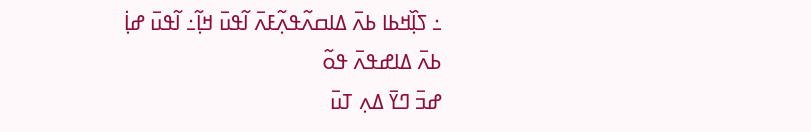߸ ߖߊ߲߰ߞߕߊ ߕߍ߫ ߡߊߛߍ߬ߟߍ߲߬ߓߍ߫ ߊ߬ߟߎ߫ ߞߊ߲߬߸ ߊ߬ߟߎ߫ ߝߊ߲߭ ߕߍ߫ ߡߊߝߟߍ߫ ߟߋ߬
ߝߏ߫ ߣߌ߫ ߡߍ߲ ߠߎ߫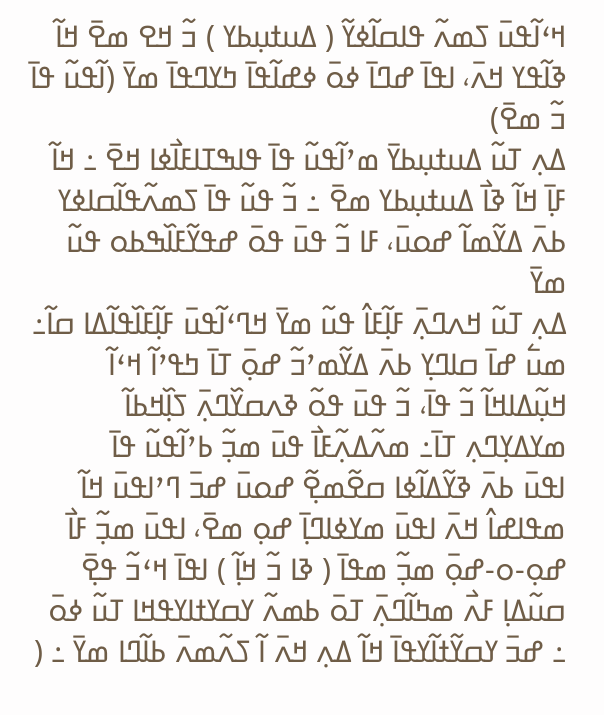ߞߵߊ߬ߟߎ߫ ߖߘߍ߬ ߟߊߛߊ߬ߦߌ߬ ( ߡߎߙߎ߲ߕߌ ) ߏ߬ ߞߐ ߘߐ߫ ߞߊ߬ ߢߊ߬ߟߌ ߞߍ߫، ߊߟߊ߫ ߝߣߊ߫ ߦߋ߫ ߦߝߊ߬ߟߊ߫ ߤߌߣߟߊ߫ ߘߌ߫ (ߊ߬ߟߎ߬ ߟߊ߫ ߏ߬ ߘߐ߫)
ߡߍ߲ ߠߎ߬ ߡߎߙߎ߲ߕߌ߫ ߘߴߊ߬ߟߎ߬ ߟߊ߫ ߟߊߒߠߊߓߊ߯ߦߊ ߞߐ߫ ߸ ߞߊ߬ ߓߊ߲߫ ߞߊ߬ ߢߊ߯ ߡߎߙߎ߲ߕߌ ߘߐ߫ ߸ ߏ߬ ߟߎ߬ ߟߊ߫ ߖߘߍ߬ߟߊ߬ߛߊߦߌ ߕߍ߫ ߡߌ߬ߘߊ߬ ߝߋߎ߫، ߓߊ ߏ߬ ߟߎ߫ ߟߋ߫ ߝߟߌ߬ߓߊ߰ߒߕߋ ߟߎ߬ ߘߌ߫
ߡߍ߲ ߠߎ߬ ߞߍߣߍ߲߫ ߓߊ߲߬ߓߊ߮ ߟߎ߬ ߘߌ߫ ߞߣߵߊ߬ߟߎ߫ ߓߊ߲߬ߓߊ߰ߟߊ߬ߡߊ ߛߊ߬߸ ߘߎ߱ ߝߊ߫ ߛߊߣߌ߲ ߕߍ߫ ߡߌ߬ߘߴߏ߬ ߝߋ߲߫ ߠߊ߫ ߤߟߴߊ߬ ߞߵߊ߬ ߞߎ߲߬ߡߊߞߊ߬ ߏ߬ ߟߊ߫، ߏ߬ ߟߎ߫ ߟߋ߬ ߢߍߛߌ߰ߣߍ߲߫ ߖߊ߲߰ߞߕߊ߬ ߘߌߡߌ߲ߣߍ߲ ߠߊ߫߸ ߘߍ߬ߡߍ߲߬ߓߊ߯ ߟߎ߫ ߘߏ߲߬ ߕߴߊ߬ߟߎ߬ ߟߊ߫
ߊߟߎ߫ ߕߍ߫ ߢߌ߬ߡߊ߬ߦߊ ߛߐ߬ߘߐ߲߬ ߝߋߎ߫ ߝߏ߫ ߣߴߊߟߎ߫ ߞߊ߬ ߘߟߊߝߊ߮ ߞߍ߫ ߊߟߎ߫ ߘߌߦߊߣߊ߲߫ ߝߋ߲ ߘߐ߫، ߊߟߎ߫ ߘߏ߲߬ ߓߊ߯ ߝߋ߲-ߋ-ߝߋ߲߫ ߘߏ߲߬ ߘߟߊ߫ ( ߢߊ ߏ߬ ߞߊ߲߬ ) ߊߟߊ߫ ߞߵߏ߬ ߟߐ߲߫
ߛߎ߬ߡߊ߲ ߓߍ߯ ߘߤߊ߬ߣߍ߲߫ ߠߋ߫ ߕߘߍ߬ ߌߛߌߙߊߌߟߞߊ ߠߎ߬ ߦߋ߫ ߸ ߝߏ߫ ߌߛߌ߬ߙߊ߬ߌߟߊ߫ ߞߊ߬ ߡߍ߲ ߞߍ߫ ߊ߬ ߖߍ߬ߘߍ߫ ߕߊ߬ߣߊ ߘߌ߫ ߸ (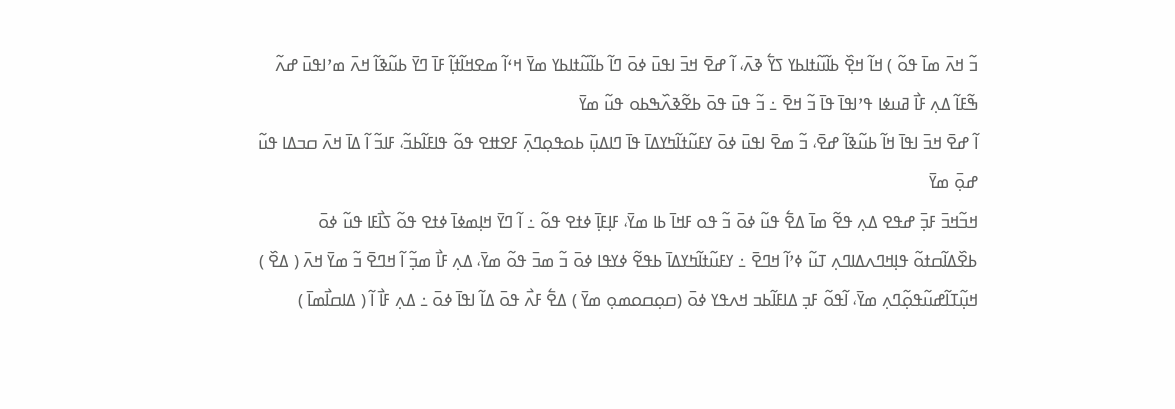ߏ߬ ߞߍ߫ ߘߊ߫ ߟߋ߬ ) ߞߊ߬ ߞߐ߲߰ ߕߊ߬ߎ߬ߙߊߕߌ ߖߌ߱ ߢߍ߫، ߊ߬ ߝߐ߫ ߞߏ߫ ߊߟߎ߫ ߦߋ߫ ߣߊ߬ ߕߊ߬ߎ߬ߙߊߕߌ ߘߌ߫ ߞߵߊ߬ ߘߐߞߊ߬ߙߊ߲߬ ߓߊ߫ ߣߌ߫ ߕߎ߬ߢߊ߬ ߞߍ߫ ߘߴߊߟߎ߫ ߝߍ߬
ߒ߬ߓߊ߬ ߡߍ߲ ߓߊ߯ ߥߎߦߊ ߟߴߊߟߊ߫ ߟߊ߫ ߏ߬ ߞߐ߫ ߸ ߏ߬ ߟߎ߫ ߟߋ߫ ߕߐ߬ߢߍ߰ߒߕߋ ߟߎ߬ ߘߌ߫
ߊ߬ ߝߐ߫ ߞߏ߫ ߊߟߊ߫ ߞߊ߬ ߕߎ߬ߢߊ߬ ߝߐ߫، ߏ߬ ߘߐ߫ ߊߟߎ߫ ߦߋ߫ ߌߓߎ߬ߙߊ߬ߤߌߡߊ߫ ߟߊ߫ ߣߊߡߎ߲߫ ߕߋߟߋ߲ߣߍ߲߫ ߓߐߚߐ ߟߋ߬ ߟߊߓߊ߬ߕߏ߬، ߓߊߏ߬ ߊ߬ ߡߊ߫ ߞߍ߫ ߛߏߡߊ ߟߎ߬ ߝߋ߲߫ ߘߌ߫
ߞߏ߬ߞߏ߫ ߓߏ߲߫ ߝߟߐ ߡߍ߲ ߟߐ߬ ߘߊ߫ ߡߐ߱ ߟߎ߬ ߦߋ߫ ߏ߬ ߟߋ ߓߞߊ߫ ߕߊ ߘߌ߫، ߓߊ߲ߓߊ߲߫ ߦߙߐ ߟߋ߬ ߸ ߊ߬ ߣߌ߫ ߞߊ߲ߘߦߊ߫ ߦߙߐ ߟߋ߬ ߖߊ߯ߓߊ ߟߎ߬ ߦߋ߫
ߕߐ߰ߡߊ߬ߛߙߋ߬ ߟߊ߲ߞߣߍߡߊߣߍ߲ ߠߎ߬ ߦߴߊ߬ ߞߣߐ߫ ߸ ߌߓߎ߬ߙߊ߬ߤߌߡߊ߫ ߕߟߐ߬ ߦߌߟߊ ߦߋ߫ ߏ߬ ߘߏ߫ ߟߋ߬ ߘߌ߫، ߡߍ߲ ߓߊ߯ ߘߏ߲߬ ߊ߬ ߞߣߐ߫ ߏ߬ ߘߌ߫ ߞߍ߫ ( ߡߐ߰ ) ߞߎ߲߬ߠߊ߬ߝߎ߬ߟߋ߲߬ߣߍ߲ ߘߌ߫، ߊ߬ߟߋ߬ ߓߏ߲ ߡߊߓߊ߬ߕߏ ߞߍߟߌ ߦߋ߫ (ߛߋ߲ߛߋߘߋ߲ ߘߌ߫ ) ߡߐ߱ ߓߍ߯ ߟߋ߫ ߡߊ߬ ߊߟߊ߫ ߦߋ߫ ߸ ߡߍ߲ ߓߊ߯ ߊ߬ ( ߡߊߛߊ߯ߘߊ߫ )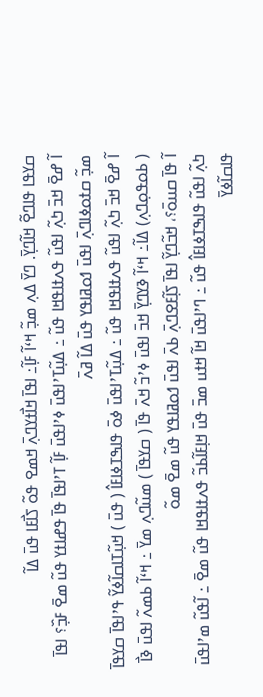ߛߌߟߊ ߟߊߣߐ߬ ߞߊ߬ߣߌ߲߫. ߣߌ߫ ߡߍ߲ ߘߏ߲߬ ߞߵߊ߬ ߓߊ߲߬߸ ߊߟߊ߫ ߞߊ߯ߙߌߣߍ߲߫ ߞߘߐ ߟߋ߬ ߖߊ߯ߓߊ ߟߎ߫ ߡߊ߬
ߊ߬ ߝߐ߫ ߞߏ߫ ߤߍ߲߬ ߊߟߎ߬ ߟߍߙߊߟߞߊ ߟߎ߬ ߸ ߡߎ߲߬ߠߴߊߟߎ߫ ߦߴߊߟߎ߫ ߓߊ߲߬ ߠߴߊߟߊ߫ ߟߊ߫ ߟߝߊߙߌ ߟߎ߬ ߘߐ߫ ߓߏ߲߰؟ ߊߟߊ߫ ߘߏ߲߬ ߛߙߋߦߊߣߍ߲߫ ߊߟߎ߫ ߗߋߥߊߟߌ ߟߎ߫ ߡߊ߬ ߥߍ߫
ߊ߬ ߝߐ߫ ߞߏ߫ ߤߍ߲߬ ߊߟߎ߬ ߟߍߙߊߟߞߊ ߟߎ߬ ߸ ߡߎ߲߬ߠߴߊߟߎ߫ ߦߋ߫ ߟߊߒߠߦߊߓߊ߮ ( ߟߎ߫ ) ߞߎ߲߬ߠߊߛߊ߬ߦߌ߬ ߟߴߊߟߊ߫ ߛߌߟߊ߫ ( ߕߋߟߋ߲ߣߍ߲) ߡߊ߬߸ ߞߵߊ߬ ߢߌߣߌ߲߫ ߞߏ߫ ߊߟߎ߫ ߦߴߏ߬ ߞߍ߫ ߟߊ߫ ( ߛߌߟߊ߫ ) ߘߎ߬ߣߍ߲ ߘߌ߫ ߸ ߞߵߊ߬ ߕߘߍ߬ ߊߟߎ߫ ߢߊ߯ ߊ߬ ߟߊ߫ ߛߎߋ߫؟، ߞߏ߬ߣߌ߲߬ ߊߟߊ߫ ߖߊ߲߬ߓߐߣߍ߲߫ ߕߍ߫ ߊߟߎ߫ ߗߋߥߊߟߌ ߟߎ߬ ߘߐ߫ ߘߋ߬
ߤߍ߲߬ ߊߟߎ߬ ߟߊߒߠߦߊߓߊ߮ ߟߎ߬ ߸ ߣߴߊߟߎ߫ ߞߊ߬ ߞߙߎ ߘߏ߫ ߟߎ߫ ߞߊ߲ߓߊ߬ߕߏ߬ ߟߍߙߊߟߞߊ ߟߎ߬ ߘߐ߫ ߸ ߊ߬ߟߎ߬ ߘߴߊߟߎ߫ ߟߊߛߊ߬ߦߌ߫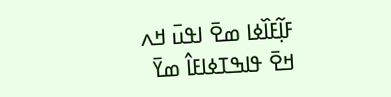ߓߊ߲߬ߓߊ߰ߦߊ ߘߐ߫ ߊߟߎ߫ ߞߍ ߞߐ߫ ߟߊߒߠߦߊߓߊ߮ ߘߌ߫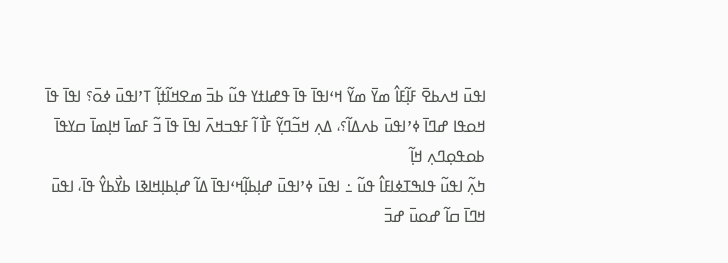ߊߟߎ߫ ߞߍߕߐ߫ ߓߊ߲߬ߓߊ߮ ߘߌ߫ ߘߌ߬ ߞߵߊߟߊ߫ ߟߊ߫ ߟߝߊߙߌ ߟߎ߬ ߕߏ߫ ߘߐߞߊ߬ߙߊ߲߬ ߠߴߊߟߎ߫ ߦߋ߫؟ ߊߟߊ߫ ߟߊ߫ ߞߋߟߊ ߝߣߊ߫ ߦߴߊߟߎ߫ ߕߍߡߊ߬؟، ߡߍ߲ ߞߏ߬ߣߌ߲߬ ߓߊ߯ ߊ߬ ߓߟߏߞߍ߫ ߊߟߊ߫ ߟߊ߫ ߏ߬ ߓߘߊ߫ ߞߊ߲ߘߊ߫ ߛߌߟߊ߫ ߕߋߟߋ߲ߣߍ߲ ߞߊ߲߬
ߤߍ߲߬ ߊߟߎ߬ ߟߊߒߠߦߊߓߊ߮ ߟߎ߬ ߸ ߊߟߎ߫ ߦߴߊߟߎ߫ ߝߊ߲ߕߊ߲߬ߞߵߊߟߊ߫ ߡߊ߬ ߝߊ߲ߕߊ߲ߞߊߢߊ ߕߌ߯ߕߌ߮ ߟߊ߫، ߊߟߎ߫ ߞߣߊ߫ ߛߊ߬ ߝߋߎ߫ ߝߏ߫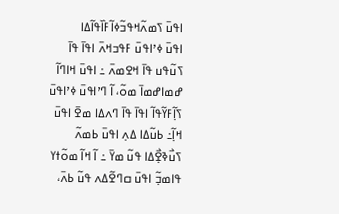ߊߟߎ߫ ߖߘߍ߬ߞߟߏ߬ߦߊ߬ߓߊ߰ߟߊ߬ߡߊ
ߊߟߎ߫ ߦߴߊߟߎ߫ ߓߟߏߞߍ߫ ߊߟߊ߫ ߟߊ߫ ߖߎ߬ߟߎ ߟߊ߫ ߞߐߘߍ߫ ߸ ߊߟߎ߫ ߞߊߣߊ߬ ߝߘߊߝߘߊ߫ ߘߋ߬، ߊ߬ ߣߴߊߟߎ߫ ߦߴߊߟߎ߫ ߖߊ߲߬ߓߌ߬ߟߊ߬ ߊߟߊ߫ ߟߊ߫ ߣߍߡߊ ߘߐ߫ ߊߟߎ߫ ߞߊ߲߬߸ ߕߎ߬ߡߊ ߡߍ߲ ߊߟߎ߫ ߕߘߍ߬ ߖߎ߯ߢߐ߲߯ߡߊ ߟߎ߬ ߘߌ߫ ߸ ߊ߬ ߞߊ߬ ߘߋ߬ߙߌ ߟߊߘߏ߲߬ ߊߟߎ߫ ߛߣߐ߬ߡߍ ߟߎ߬ ߕߍ߫،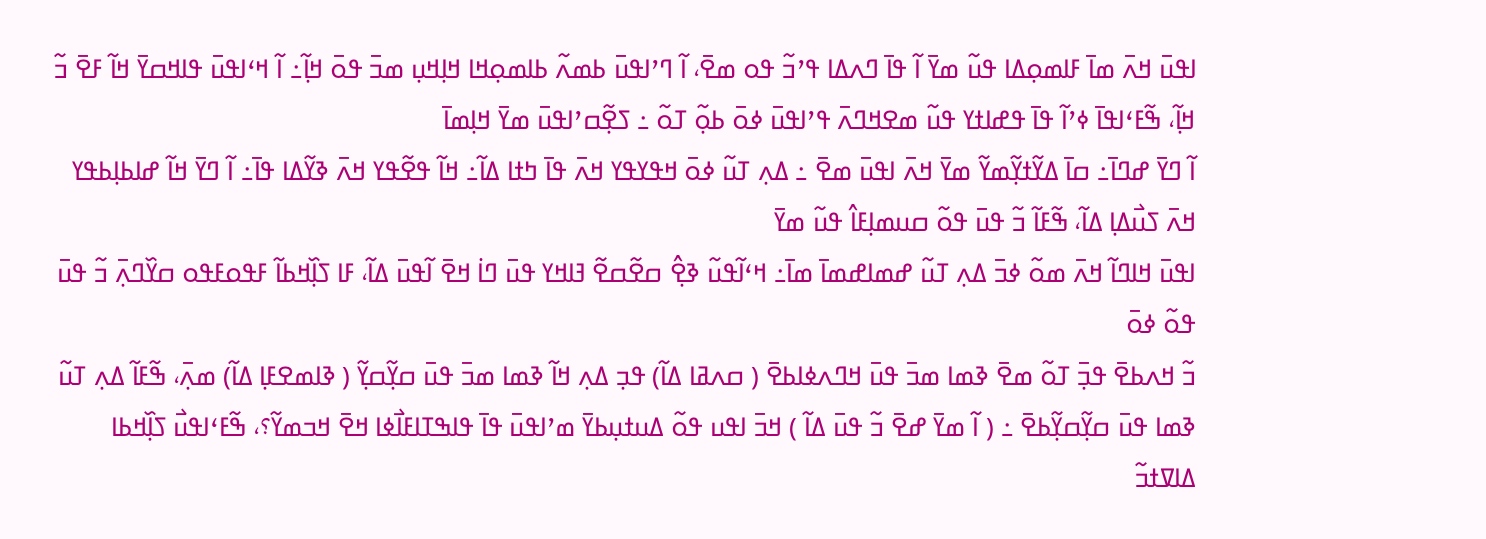ߊߟߎ߫ ߞߍ߫ ߘߊ߫ ߓߊߘߋ߲ߡߊ ߟߎ߬ ߘߌ߫ ߊ߬ ߟߊ߫ ߣߍߡߊ ߟߴߏ߬ ߟߋ ߘߐ߫، ߊ߬ ߣߴߊߟߎ߫ ߕߘߍ߬ ߕߊߘߋ߲ߞߊ ߞߊ߲ߞߎ߲ ߘߏ߫ ߟߋ߫ ߞߊ߲߬߸ ߊ߬ ߞߵߊߟߎ߫ ߟߊߞߛߌ߫ ߞߊ߬ ߓߐ߫ ߏ߬ ߞߊ߲߬، ߒ߬ߓߵߊߟߊ߫ ߦߴߊ߬ ߟߊ߫ ߟߝߊߙߌ ߟߎ߬ ߘߐߞߣߍ߫ ߟߴߊߟߎ߫ ߦߋ߫ ߕߋ߲߬ ߠߋ߬ ߸ ߖߐ߲߬ߛߴߊߟߎ߫ ߘߌ߫ ߞߊ߲ߘߊ߫
ߊ߬ ߣߌ߫ ߝߣߊ߫߸ ߛߊ߫ ߡߌ߬ߙߌ߲߬ߘߌ߬ ߘߌ߫ ߞߍ߫ ߊߟߎ߫ ߘߐ߫ ߸ ߡߍ߲ ߠߎ߬ ߦߋ߫ ߞߟߌߟߌ ߞߍ߫ ߟߊ߫ ߤߙߊ ߡߊ߬߸ ߞߊ߬ ߟߐ߬ߟߌ ߞߍ߫ ߢߌ߬ߡߊ ߟߊ߫߸ ߊ߬ ߣߌ߫ ߞߊ߬ ߝߊߕߊ߲ߕߟߌ ߞߍ߫ ߖߎ߯ߡߊ߲ ߡߊ߬، ߒ߬ߓߊ߬ ߏ߬ ߟߎ߫ ߟߋ߬ ߛߎߘߊ߲ߓߊ߮ ߟߎ߬ ߘߌ߫
ߊߟߎ߫ ߞߊߣߊ߬ ߞߍ߫ ߘߋ߬ ߦߏ߫ ߡߍ߲ ߠߎ߬ ߝߘߊߝߘߊ߫ ߘߊ߫߸ ߞߵߊ߬ߟߎ߬ ߢߐ߲߮ ߛߐ߬ߛߐ߬ ߔߊߞߌ ߟߎ߫ ߣߊ߭ ߞߐ߫ ߊ߬ߟߎ߫ ߡߊ߬، ߓߊ ߖߊ߲߰ߞߕߊ߬ ߓߟߋߓߟߋ ߛߌ߰ߣߍ߲߫ ߏ߬ ߟߎ߫ ߟߋ߬ ߦߋ߫
ߏ߬ ߞߍߕߐ߫ ߟߏ߲߫ ߠߋ߬ ߘߐ߫ ߢߘߊ ߘߏ߫ ߟߎ߫ ߞߣߍߦߊߕߐ߫ ( ߛߍߥߊ ߡߊ߬) ߟߏ߲ ߡߍ߲ ߞߊ߬ ߢߘߊ ߘߏ߫ ߟߎ߫ ߛߌ߲߬ߛߌ߲߬ ( ߢߊߘߐߓߊ߲ ߡߊ߬) ߘߍ߲߫، ߒ߬ߓߊ߬ ߡߍ߲ ߠߎ߬ ߢߘߊ ߟߎ߫ ߛߌ߲߬ߛߌ߲߬ߕߐ߫ ߸ ( ߊ߬ ߘߌ߫ ߝߐ߫ ߏ߬ ߟߎ߫ ߡߊ߬ ) ߞߏ߫ ߊߟߎ ߟߋ߬ ߡߎߙߎ߲ߕߌ߫ ߘߴߊߟߎ߫ ߟߊ߫ ߟߊߒߠߊߓߊ߯ߦߊ ߞߐ߫ ߞߏߘߌ߬؟، ߒ߬ߓߵߊߟߎ߯ ߖߊ߲߰ߞߕߊ ߡߊߜߙߏ߬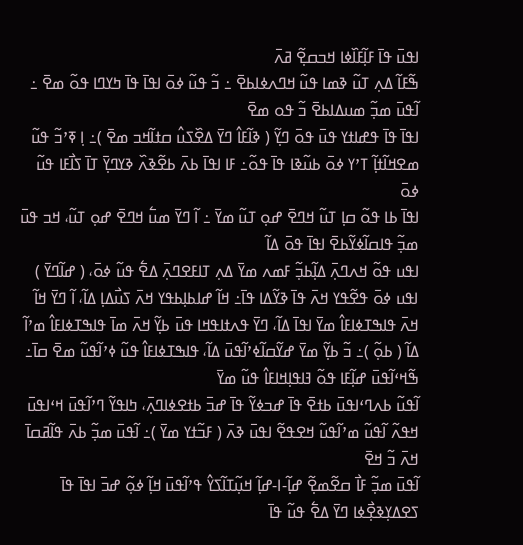ߊߟߎ߫ ߟߊ߫ ߓߊ߲߬ߓߊ߰ߦߊ ߞߏߛߐ߲߬ ߥߍ߫
ߒ߬ߓߊ߬ ߡߍ߲ ߠߎ߬ ߢߘߊ ߟߎ߬ ߞߣߍߦߊߕߐ߫ ߸ ߏ߬ ߟߎ߬ ߦߋ߫ ߊߟߊ߫ ߟߊ߫ ߤߌߣߊ ߟߋ߬ ߘߐ߫ ߸ ߊ߬ߟߎ߫ ߘߏ߲߬ ߘߎߡߊߕߐ߫ ߏ߬ ߟߋ ߘߐ߫
ߊߟߊ߫ ߟߊ߫ ߟߝߊߙߌ ߟߎ߫ ߟߋ߫ ߣߌ߲߬ ( ߢߊ߬ߓߊ߮ ߣߌ߫ ߡߐ߰ߖߎ߮ ߛߙߊ߬ߞߏ ߘߐ߫ )߸ ߊ߲ ߧߴߏ߬ ߟߎ߬ ߘߐߞߊ߬ߙߊ߲߬ ߠߴߌ ߦߋ߫ ߕߎ߬ߢߊ ߟߊ߫ ߟߋ߬߸ ߓߊ ߊߟߊ߫ ߕߍ߫ ߕߐ߬ߢߍ߰ ߢߌߣߌ߲߫ ߠߊ߫ ߖߊ߯ߓߊ ߟߎ߬ ߦߋ߫
ߊߟߊ߫ ߕߊ ߟߋ߬ ߛߊ߲ ߠߎ߬ ߞߣߐ߫ ߝߋ߲ ߠߎ߬ ߘߌ߫ ߸ ߊ߬ ߣߌ߫ ߘߎ߱ ߞߣߐ߫ ߝߋ߲ ߠߎ߬، ߞߏ ߟߎ߫ ߘߏ߲߬ ߟߊߛߊ߬ߦߌ߬ߕߐ߫ ߊߟߊ߫ ߟߋ߫ ߡߊ߬
ߊߟߎ ߟߋ߬ ߞߍߣߍ߲߫ ߡߊ߲߬ߕߏ߲߬ ߓߘߍ ߘߌ߫ ߡߍ߲ ߠߊߓߐߣߍ߲߫ ߡߐ߱ ߟߎ߬ ߦߋ߫، ( ߝߊ߬ߣߌ߫ ) ߊߟߎ ߦߋ߫ ߟߐ߬ߟߌ ߞߍ߫ ߟߊ߫ ߢߌ߬ߡߊ ߟߊ߫߸ ߞߊ߬ ߝߊߕߊ߲ߕߟߌ ߞߍ߫ ߖߎ߯ߡߊ߲ ߡߊ߬، ߊ߬ ߣߌ߫ ߞߊ߬ ߞߍ߫ ߟߊߒߠߦߊߓߊ߮ ߘߌ߫ ߊߟߊ߫ ߡߊ߬، ߣߌ߫ ߟߍߙߊߟߞߊ ߟߎ߫ ߕߌ߲߬ ߞߍ߫ ߘߊ߫ ߟߊߒߠߦߊߓߊ߮ ߘߴߊ߬ ߡߊ߬ ( ߕߋ߲߬ )߸ ߏ߬ ߕߌ߲߬ ߘߌ߫ ߝߌ߬ߛߊ߬ߦߴߊ߬ߟߎ߫ ߡߊ߬، ߟߊߒߠߦߊߓߊ߮ ߟߎ߬ ߦߴߊ߬ߟߎ߬ ߘߐ߫ ߛߊ߫߸ ߒ߬ߞߵߊ߬ߟߎ߫ ߝߊ߲߬ߓߊ ߟߋ߬ ߔߊߟߊ߲ߞߊߓߊ߮ ߟߎ߬ ߘߌ߫
ߊ߬ߟߎ߬ ߕߍߣߵߊߟߎ߫ ߕߙߐ߫ ߟߊ߫ ߝߏߦߌ߬ ߟߊ߫ ߝߏ߫ ߕߙߐߦߊߣߍ߲߫، ߤߊߟߌ߬ ߣߴߊ߬ߟߎ߫ ߞߵߊߟߎ߫ ߞߟߍ߬ ߊ߬ߟߎ߬ ߘߴߊ߬ߟߎ߬ ߞߐߟߐ߬ ߊߟߎ߫ ߢߍ߫ ( ߓߏ߬ߙߌ ߘߌ߫ )߸ ߊ߬ߟߎ߫ ߘߏ߲߬ ߕߍ߫ ߟߊ߬ߥߛߊ߫ ߞߍ߫ ߏ߬ ߞߐ߫
ߊ߬ߟߎ߫ ߘߏ߲߬ ߓߊ߯ ߛߐ߬ߘߐ߲߬ ߝߊ߲߬-ߊ-ߝߊ߲߬ ߞߎ߲߬ߠߊ߬ߖߌ߮ ߟߴߊ߬ߟߎ߫ ߞߊ߲߬ ߦߋ߲߬ ߝߏ߫ ߊߟߊ߫ ߟߊ߫ ߖߐߡߌ߲ߢߐ߲߯ߦߊ ߣߌ߫ ߡߐ߱ ߟߎ߬ ߟߊ߫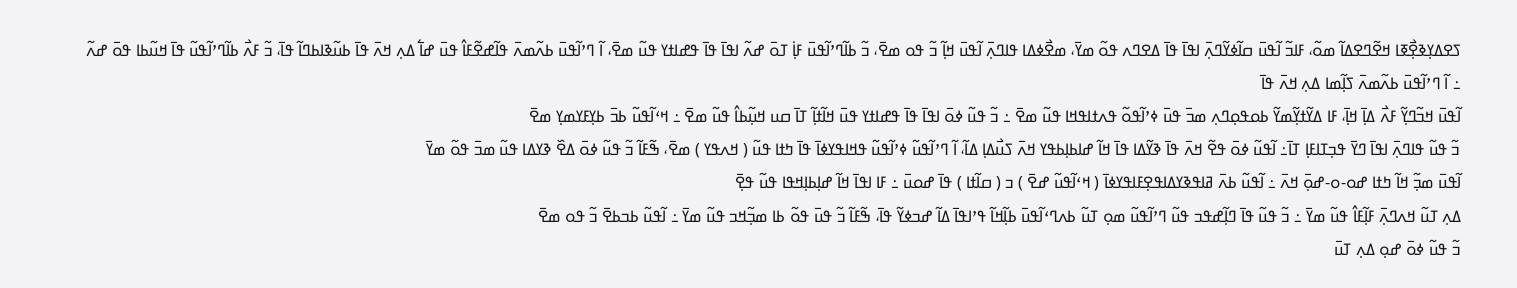ߖߐߡߌ߲ߢߐ߲߯ߧߊ ߞߐ߬ߣߐߡߊ߬ ߘߋ߬، ߓߊߏ߬ ߊ߬ߟߎ߫ ߛߊ߬ߦߌ߬ߣߍ߲߫ ߊߟߊ߫ ߟߊ߫ ߡߐߣߍ ߟߋ߬ ߘߌ߫، ߘߐ߯ߦߡߊ ߟߊߣߍ߲߫ ߊ߬ߟߎ߫ ߞߊ߲߬ ߏ߬ ߟߋ ߘߐ߫، ߏ߬ ߕߊ߬ߣߴߊ߬ߟߎ߫ ߓߊ߲߭ ߠߋ߫ ߝߍ߬ ߊߟߊ߫ ߟߊ߫ ߟߝߊߙߌ ߟߎ߬ ߘߐ߫، ߊ߬ ߣߴߊ߬ߟߎ߫ ߕߍ߬ߘߍ߫ ߟߊ߬ߝߐ߬ߓߊ߮ ߟߎ߫ ߝߊ߱ ߡߍ߲ ߞߍ߫ ߟߊ߫ ߕߎ߬ߢߊߕߣߊ߬ ߟߊ߫، ߏ߬ ߓߍ߯ ߕߊ߬ߣߴߊ߬ߟߎ߬ ߟߊ߫ ߞߎ߬ߕߊ ߟߋ߫ ߝߍ߬ ߸ ߊ߬ ߣߴߊ߬ߟߎ߫ ߕߍ߬ߘߍ߫ ߖߊ߲߬ߘߊ ߡߍ߲ ߞߍ߫ ߟߊ߫
ߊ߬ߟߎ߫ ߞߏ߬ߣߌ߲߬ ߓߍ߯ ߡߊ߲߫ ߞߊ߲߫، ߓߊ ߡߌ߬ߙߌ߲߬ߘߌ߬ ߕߋߟߋ߲ߣߍ߲ ߘߏ߫ ߟߎ߫ ߦߴߊ߬ߟߋ߬ ߟߍߙߊߟߞߊ ߟߎ߬ ߘߐ߫ ߸ ߏ߬ ߟߎ߬ ߦߋ߫ ߊߟߊ߫ ߟߊ߫ ߟߝߊߙߌ ߟߎ߫ ߞߊ߬ߙߊ߲߬ ߠߊ߫ ߛߎ ߞߎ߲߬ߕߊ߮ ߟߎ߬ ߘߐ߫ ߸ ߞߵߊ߬ߟߎ߬ ߕߏ߫ ߕߌ߲ߓߌߘߌ߲ ߘߐ߫
ߏ߬ ߟߎ߬ ߟߊߣߍ߲߫ ߊߟߊ߫ ߣߌ߫ ߟߏ߲ߠߊߓߊ߲ ߠߊ߫߸ ߊ߬ߟߎ߬ ߦߋ߫ ߟߐ߬ ߞߍ߫ ߟߊ߫ ߢߌ߬ߡߊ ߟߊ߫ ߞߊ߬ ߝߊߕߊ߲ߕߟߌ ߞߍ߫ ߖߎ߯ߡߊ߲ ߡߊ߬، ߊ߬ ߣߴߊ߬ߟߎ߬ ߦߴߊ߬ߟߎ߬ ߟߞߊߟߌߦߊ߫ ߟߊ߫ ߤߙߊ ߟߎ߬ ( ߞߍߟߌ ) ߘߐ߫، ߒ߬ߓߊ߬ ߏ߬ ߟߎ߬ ߦߋ߫ ߡߐ߰ ߢߌߡߊ ߟߎ߬ ߘߏ߫ ߟߋ߬ ߘߌ߫
ߊ߬ߟߎ߫ ߘߏ߲߬ ߞߊ߬ ߤߙߊ ߝߋ-ߋ-ߝߋ߲߫ ߞߍ߫ ߸ ߊ߬ߟߎ߬ ߕߍ߫ ߥߊߟߢߌߡߊߟߐ߲ߓߊߟߌߦߊ߫ ( ߞߵߊ߬ߟߎ߬ ߝߐ߫ ) ߏ ( ߛߊ߬ߙߊ ) ߟߊ߫ ߝߋߎ߫ ߸ ߓߊ ߊߟߊ߫ ߞߊ߬ ߝߊ߲ߕߊ߲ߞߟߊ ߟߎ߬ ߟߐ߲߫
ߡߍ߲ ߠߎ߬ ߞߍߣߍ߲߫ ߓߊ߲߬ߓߊ߮ ߟߎ߬ ߘߌ߫ ߸ ߏ߬ ߟߎ߬ ߟߊ߫ ߣߊ߲߬ߝߟߏ ߟߎ߬ ߣߴߊ߬ߟߎ߬ ߘߋ߲ ߠߎ߬ ߕߍߣߵߊ߬ߟߎ߫ ߕߊ߲߬ߞߊ߬ ߟߴߊߟߊ߫ ߡߊ߬ ߝߏߦߌ߬ ߟߊ߫، ߒ߬ߓߊ߬ ߏ߬ ߟߎ߫ ߟߋ߬ ߕߊ ߘߏ߲߬ߞߏ ߟߎ߬ ߘߌ߫ ߸ ߊ߬ߟߎ߬ ߕߏߕߐ߫ ߏ߬ ߟߋ ߘߐ߫
ߏ߬ ߟߎ߬ ߦߋ߫ ߝߋ߲ ߡߍ߲ ߠߎ߫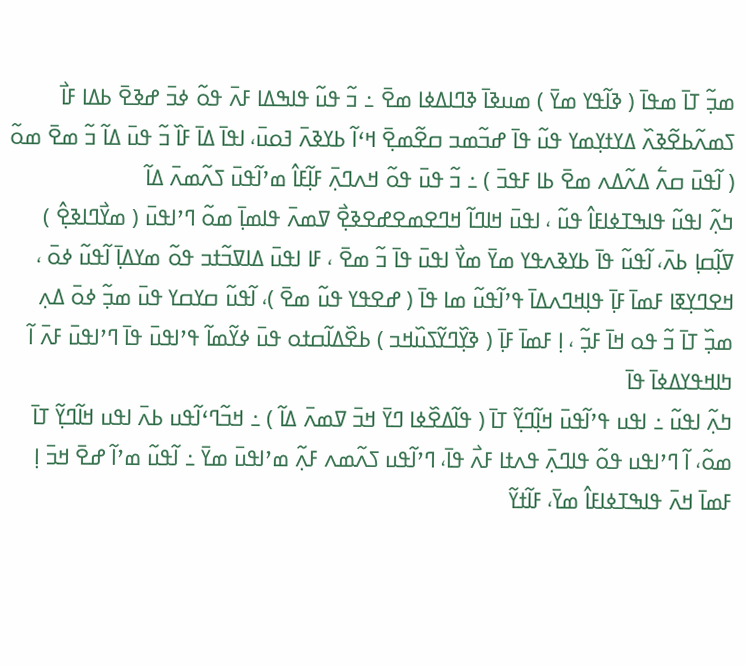ߘߏ߲߬ ߠߊ߫ ߘߟߊ߫ ( ߢߊ߬ߟߌ ߘߌ߫ ) ߘߎߢߊ߫ ߢߣߊߡߦߊ ߘߐ߫ ߸ ߏ߬ ߟߎ߬ ߟߊߒߡߊ ߓߍ߫ ߟߋ߬ ߦߏ߫ ߝߢߐ߫ ߕߡߊ ߓߊ߯ ߖߘߍ߬ߕߐ߬ߢߍ߰ ߡߌߙߌ߲ߘߌ ߟߎ߬ ߟߊ߫ ߝߏ߬ߘߏ ߛߐ߬ߘߐ߲߫ ߞߵߊ߬ ߕߌߢߍ߫ ߔߋߎ߫، ߊߟߊ߫ ߡߊ߫ ߓߊ߰ ߏ߬ ߟߎ߫ ߡߊ߬ ߏ߬ ߘߐ߫ ߘߋ߬ ( ߊ߬ߟߎ߫ ߛߍ߱ ߡߍ߬ߡߍ ߘߐ߫ ߕߊ ߓߟߏ߫ ) ߸ ߏ߬ ߟߎ߫ ߟߋ߬ ߞߍߣߍ߲߫ ߓߊ߲߬ߓߊ߮ ߘߴߊ߬ߟߎ߫ ߖߍ߬ߘߍ߫ ߡߊ߬
ߤߍ߲߬ ߊߟߎ߬ ߟߊߒߠߦߊߓߊ߮ ߟߎ߬ ، ߊߟߎ߫ ߞߊߣߊ߬ ߞߣߐߘߐߝߐߢߐ߲߯ ߜߘߍ߫ ߟߊߘߊ߲߫ ߘߋ߬ ߣߴߊߟߎ߫ ( ߘߌ߯ߣߊߢߐ߲߮ ) ߜߊ߲߬ߛߊ߲ ߕߍ߫، ߊ߬ߟߎ߬ ߟߊ߫ ߕߌߢߍߟߌ ߘߌ߫ ߘߌ߯ ߊߟߎ߫ ߟߊ߫ ߏ߬ ߘߐ߫ ، ߓߊ ߊߟߎ߫ ߡߊߜߏ߬ߙߏ ߟߋ߬ ߘߌߡߊ߲߫ ߊ߬ߟߎ߬ ߦߋ߫ ، ߞߐߣߌ߲ߧߊ ߓߘߊ߫ ߓߊ߲߫ ߟߊ߲ߞߣߍߡߊ߫ ߟߴߊ߬ߟߎ߬ ߘߊ ߟߊ߫ ( ߝߐߟߌ ߟߎ߬ ߘߐ߫ )، ߊ߬ߟߎ߬ ߛߌߛߌ ߟߎ߫ ߘߏ߲߬ ߦߋ߫ ߡߍ߲ ߘߏ߲߰ ߠߊ߫ ߏ߬ ߟߋ ߞߊ߫ ߓߏ߲߬ ، ߊ߲ ߓߘߊ߫ ߓߊ߲߫ ( ߢߌ߲߰ߣߌ߬ߖߎ߰ߞߏ ) ߕߐ߰ߡߊ߬ߛߙߋ ߟߎ߫ ߦߌ߬ߘߊ߬ ߟߴߊߟߎ߫ ߟߊ߫ ߣߴߊߟߎ߫ ߓߍ߫ ߊ߬ ߤߊߞߟߌߡߦߊ߫ ߟߊ߫
ߤߍ߲߬ ߊߟߎ߬ ߸ ߊߟߎ ߟߴߊ߬ߟߎ߫ ߞߊ߲߬ߣߌ߲߬ ߠߊ߫ ( ߟߊ߬ߡߐ߰ߦߊ ߣߌ߫ ߞߏ߫ ߜߘߍ߫ ߡߊ߬ ) ߸ ߞߏ߬ߣߵߊ߬ߟߎ ߕߍ߫ ߊߟߎ ߞߊ߬ߣߌ߲߬ ߠߊ߫ ߘߋ߬، ߊ߬ ߣߴߊߟߎ ߟߋ߬ ߟߊߣߍ߲߫ ߟߍߙߊ ߓߍ߯ ߟߊ߫، ߣߴߊ߬ߟߎ ߖߍ߬ߘߍ ߓߍ߲߬ ߘߴߊߟߎ߫ ߘߌ߫ ߸ ߊ߬ߟߎ߬ ߘߴߊ߬ ߝߐ߫ ߞߏ߫ ߊ߲ ߓߘߊ߫ ߞߍ߫ ߟߊߒߠߦߊߓߊ߮ ߘߌ߫، ߓߊ߬ߙߌ߬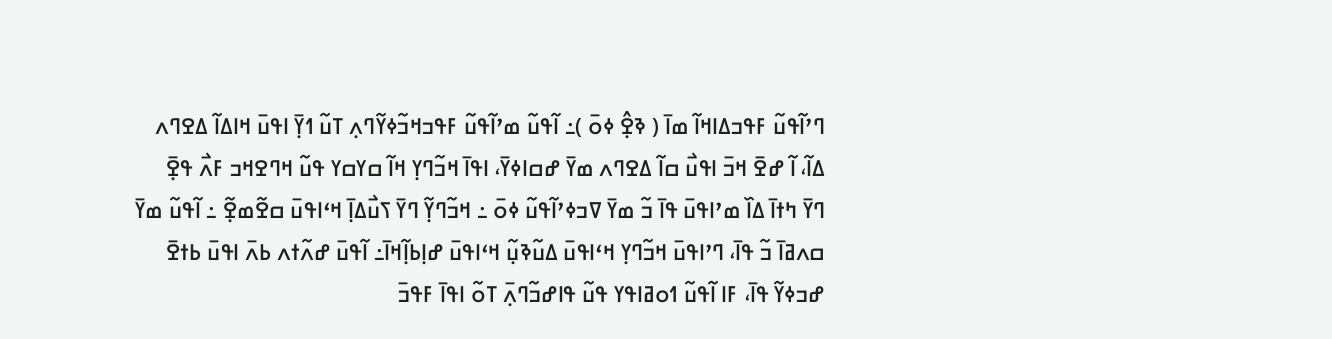ߣߴߊ߬ߟߎ߬ ߓߟߏߡߊߞߊ߬ ߘߊ߫ ( ߢߐ߲߮ ߦߋ߫ )߸ ߊ߬ߟߎ߬ ߘߴߊ߬ߟߎ߬ ߓߟߏߞߏ߬ߦߌ߬ߣߍ߲ ߠߎ߬ ߗߌ߲߫ ߊߟߎ߫ ߞߊߡߊ߬ ߡߐߣߍ ߡߊ߬، ߊ߬ ߝߐ߫ ߞߏ߫ ߊߟߎ߯ ߛߊ߬ ߡߐߣߍ ߘߌ߫ ߝߛߊߦߌ߫، ߊߟߊ߫ ߞߏ߬ߣߌ߲ ߞߊ߬ ߛߌߛߌ ߟߎ߬ ߞߣߐߞߏ ߓߍ߯ ߟߐ߲߫
ߣߌ߫ ߤߙߊ߫ ߡߊ߰ ߘߴߊߟߎ߫ ߟߊ߫ ߏ߬ ߘߌ߫ ߜߏߦߴߊ߬ߟߎ߬ ߦߋ߫ ߸ ߞߏ߬ߣߌ߲߬ ߣߌ߫ ߖߎ߯ߡߊ߲߫ ߞߵߊߟߎ߫ ߛߐ߬ߘߐ߲߬ ߸ ߊ߬ߟߎ߬ ߘߌ߫ ߛߍߥߊ߫ ߏ߬ ߟߊ߫، ߣߴߊߟߎ߫ ߞߏ߬ߣߌ߲ ߞߵߊߟߎ߫ ߡߎ߬ߢߎ߲߬ ߞߵߊߟߎ߫ ߝߊ߲ߕߊ߲߬ߞߊ߫߸ ߊ߬ߟߎ߫ ߝߍ߬ߙߍ ߕߍ߫ ߊߟߎ߫ ߕߙߐ߫ ߝߏߦߌ߬ ߟߊ߫، ߓߊ ߊ߬ߟߎ߬ ߗߋߥߊߟߌ ߟߎ߬ ߟߊߝߏ߬ߣߍ߲߫ ߠߋ߬ ߊߟߊ߫ ߓߟߏ߫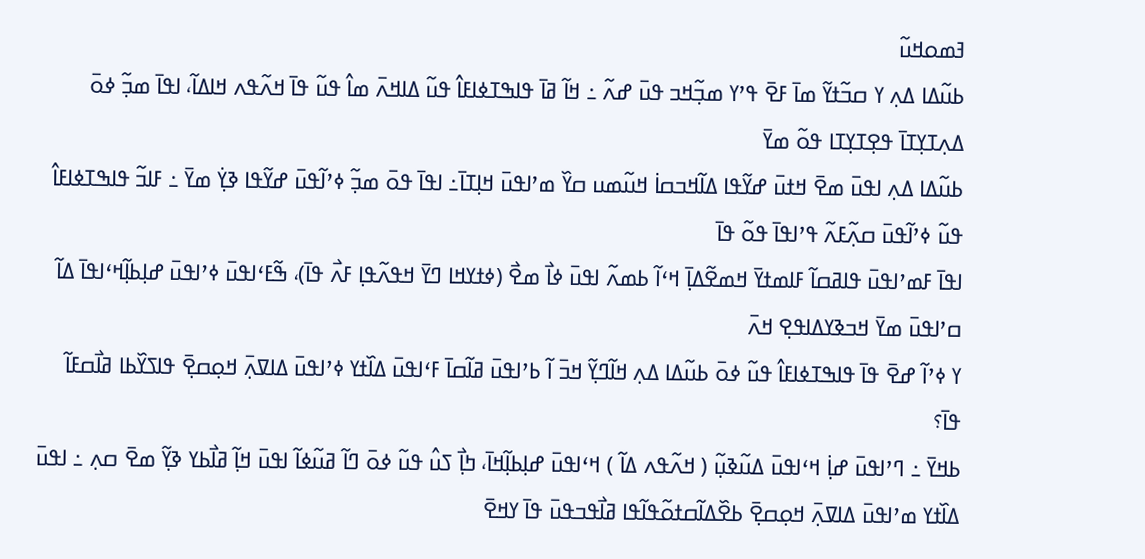ߔߘߋߞߎ߬
ߕߎ߬ߡߊ ߡߍ߲ ߌ ߛߏ߬ߙߌ߬ ߘߊ߫ ߓߐ߫ ߟߴߌ ߘߏ߲߬ߞߏ ߟߎ߫ ߝߍ߬ ߸ ߞߊ߬ ߥߊ߫ ߟߊߒߠߦߊߓߊ߮ ߟߎ߬ ߡߊߞߍ߫ ߘߊ߮ ߟߎ߬ ߟߊ߫ ߞߍ߬ߟߍ ߞߊߡߊ߬، ߊߟߊ߫ ߘߏ߲߬ ߦߋ߫ ߡߍ߲ߠߌ߲ߠߊ߫ ߟߐ߲ߠߌ߲ߠߊ ߟߋ߬ ߘߌ߫
ߕߎ߬ߡߊ ߡߍ߲ ߊߟߎ߫ ߘߐ߫ ߞߙߎ߫ ߝߌ߬ߟߊ ߡߊ߬ߞߏߛߊ߭ ߞߎ߬ߘߎ ߛߌ߰ ߘߴߊߟߎ߫ ߞߊ߲ߠߊ߫߸ ߊߟߊ߫ ߟߋ߫ ߘߏ߲߬ ߦߴߊ߬ߟߎ߫ ߝߌ߬ߟߊ ߢߌ߲߭ ߘߌ߫ ߸ ߓߊߏ߬ ߟߊߒߠߦߊߓߊ߮ ߟߎ߬ ߦߴߊ߬ߟߎ߫ ߛߍ߲߬ߓߍ߬ ߟߴߊߟߊ߫ ߟߋ߬ ߟߊ߫
ߊߟߊ߫ ߓߘߴߊߟߎ߫ ߟߊߥߛߊ߬ ߓߊߘߙߌ߫ ߞߘߐ߬ߡߊ߲߫ ߞߵߊ߬ ߕߘߍ߬ ߊߟߎ߫ ߦߊ߯ ߘߐ߯ (ߦߙߌߞߊ ߣߌ߫ ߞߟߍ߬ߟߊ߲ ߓߍ߯ ߟߊ߫)، ߒ߬ߓߵߊߟߎ߫ ߦߴߊߟߎ߫ ߝߊ߲ߕߊ߲߬ߞߵߊߟߊ߫ ߡߊ߬ ߛߴߊߟߎ߫ ߘߌ߫ ߞߏߢߌߡߊߟߐ߲ ߞߍ߫
ߌ ߦߴߊ߬ ߝߐ߫ ߟߊ߫ ߟߊߒߠߦߊߓߊ߮ ߟߎ߬ ߦߋ߫ ߕߎ߬ߡߊ ߡߍ߲ ߞߊ߬ߣߌ߲߬ ߞߏ߫ ߊ߬ ߕߴߊߟߎ߫ ߥߊ߬ߛߊ߫ ߓߵߊߟߎ߫ ߡߊ߰ߙߌ ߦߴߊߟߎ߫ ߡߊߜߍ߲߫ ߞߋ߲ߛߐ߲߫ ߟߊߖߌ߰ߕߊ ߥߊ߯ߛߓߊ߬ ߟߊ߫؟
ߕߞߌ߫ ߸ ߣߴߊߟߎ߫ ߝߊ߲߭ ߞߵߊߟߎ߫ ߡߎ߬ߢߎ߲߬ ( ߞߍ߬ߟߍ ߡߊ߬ ) ߞߵߊߟߎ߫ ߝߊ߲ߕߊ߲߬ߞߊ߫، ߤߊ߲߯ ߖߎ߮ ߟߎ߬ ߦߋ߫ ߣߊ߬ ߥߎ߬ߦߊ߬ ߊߟߎ߫ ߞߊ߲߬ ߥߊ߯ߕߌ ߢߌ߲߬ ߘߐ߫ ߛߍ߲ ߸ ߊߟߎ߫ ߡߊ߰ߙߌ ߘߴߊߟߎ߫ ߡߊߜߍ߲߫ ߞߋ߲ߛߐ߲߫ ߕߐ߰ߡߊ߬ߛߙߋ߬ߟߊ߬ߟߊ ߥߊ߯ߟߏߟߎ߫ ߟߊ߫ ߌߞߐ߫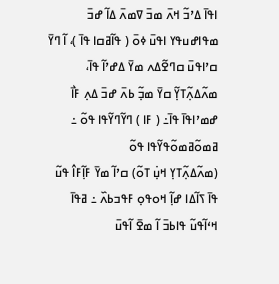ߊߟߊ߫ ߡߴߏ߬ ߞߍ߫ ߘߏ߫ ߜߘߍ߫ ߡߊ߬ ߝߏ߫ ߘߟߊߝߎߟߌ ߊߟߎ߫ ߦߋ߫ ( ߟߊ߬ߥߛߊ ߟߊ߫ )، ߊ߬ ߣߌ߫ ߛߴߊߟߎ߫ ߛߣߐ߬ߡߍ ߘߌ߫ ߡߝߴߊ߬ ߟߊ߫، ߘߍ߬ߡߍ߲߬ߠߌ߲߬ ߛߌ߫ ߘߏ߲߬ ߕߍ߫ ߝߏ߫ ߡߍ߲ ߓߊ߯ ߝߘߴߊߟߊ߫ ߟߊ߫߸ ( ߓߊ ) ߣߌ߬ߣߌ߬ߟߊ ߟߋ߬ ߸ ߥߘߋ߬ߥߘߋ߬ߟߌ߬ߟߊ ߟߋ߬
(ߘߍ߬ߡߍ߲߬ߠߌ߲ ߞߎ߲߭ ߠߋ߬) ߛߴߊ߬ ߘߌ߫ ߓߊ߲߬ߓߊ߮ ߟߎ߬ ߟߊ߫ ߖߊ߬ߡߊ ߝߊ߲߬ ߞߋߟߋ߲ ߓߟߏߕߍ߰ ߸ ߥߟߊ߫ ߞߵߊ߬ߟߎ߬ ߟߊߕߏ߫ ߊ߬ ߘߐ߫ ߊ߬ߟߎ߫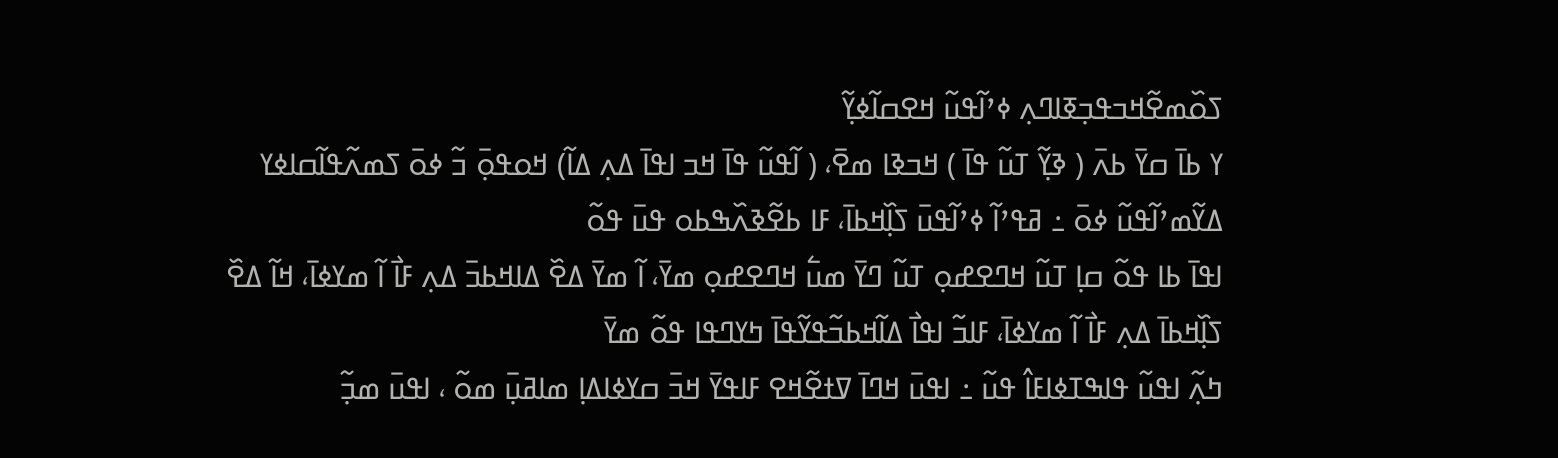ߖߋ߰ߘߐ߬ߞߏߟߏ߲ߧߊߣߍ߲ ߦߴߊ߬ߟߎ߬ ߞߐߛߊ߬ߦߌ߲߬
ߌ ߕߊ߫ ߛߌ߫ ߕߍ߫ ( ߢߌ߲߬ ߠߎ߬ ߟߊ߫ ) ߞߏߢߊ ߘߐ߫، ( ߊ߬ߟߎ߬ ߟߊ߫ ߞߏ ߊߟߊ߫ ߡߍ߲ ߡߊ߬) ߞߋߟߋ߲߫ ߏ߬ ߦߋ߫ ߖߘߍ߬ߟߊ߬ߛߊߦߌ ߡߌ߬ߘߴߊ߬ߟߎ߬ ߦߋ߫ ߸ ߥߟߴߊ߬ ߦߴߊ߬ߟߎ߫ ߖߊ߲߰ߞߕߊ߫، ߓߊ ߕߐ߬ߢߍ߰ߒߕߋ ߟߎ߫ ߟߋ߬
ߊߟߊ߫ ߕߊ ߟߋ߬ ߛߊ߲ ߠߎ߬ ߞߣߐߝߋ߲ ߠߎ߬ ߣߌ߫ ߘߎ߱ ߞߣߐߝߋ߲ ߘߌ߫، ߊ߬ ߘߌ߫ ߡߐ߰ ߡߊߞߕߏ߫ ߡߍ߲ ߓߊ߯ ߊ߬ ߘߌߦߊ߫، ߞߊ߬ ߡߐ߰ ߖߊ߲߰ߞߕߊ߫ ߡߍ߲ ߓߊ߯ ߊ߬ ߘߌߦߊ߫، ߓߊߏ߬ ߊߟߊ߯ ߡߊ߬ߞߕߏ߬ߟߌ߬ߟߊ߫ ߤߌߣߟߊ ߟߋ߬ ߘߌ߫
ߤߍ߲߬ ߊߟߎ߬ ߟߊߒߠߦߊߓߊ߮ ߟߎ߬ ߸ ߊߟߎ߫ ߞߣߊ߫ ߜߙߐ߬ߞߐ ߓߊߟߌ߫ ߞߏ߫ ߛߌߦߊߡߊ߲ ߘߊߥߎ߲߫ ߘߋ߬ ، ߊߟߎ߫ ߘߏ߲߬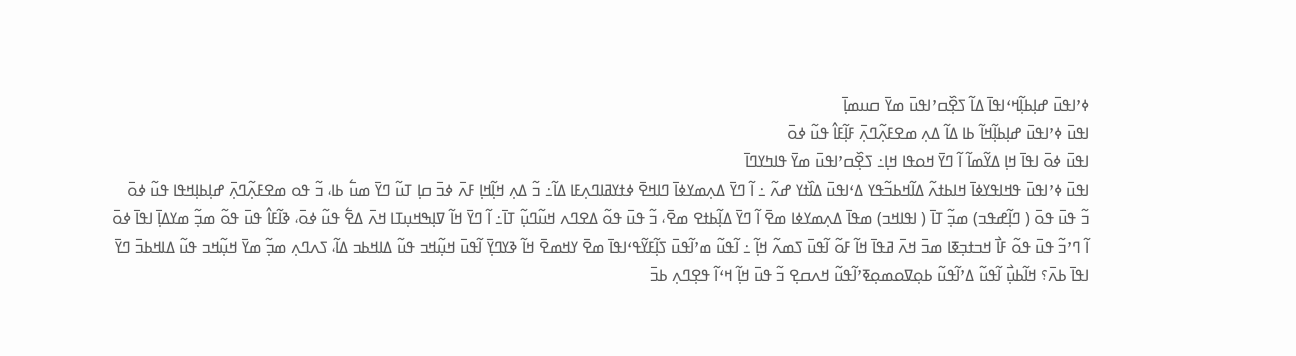ߦߴߊߟߎ߫ ߝߊ߲ߕߊ߲߬ߞߵߊߟߊ߫ ߡߊ߬ ߖߐ߲߰ߛߴߊߟߎ߫ ߘߌ߫ ߛߎߘߊ߲߫
ߊߟߎ߫ ߦߴߊߟߎ߫ ߝߊ߲ߕߊ߲߬ߞߊ߬ ߕߊ ߡߊ߬ ߡߍ߲ ߘߐߓߍ߲߬ߣߍ߲߫ ߓߊ߲߬ߓߊ߮ ߟߎ߬ ߦߋ߫
ߊߟߎ߫ ߦߋ߫ ߊߟߊ߫ ߞߊ߲ ߡߌ߬ߘߊ߬ ߊ߬ ߣߌ߫ ߞߋߟߊ ߞߊ߲߸ ߖߐ߲߰ߛߴߊߟߎ߫ ߘߌ߫ ߟߊߤߌߣߊ߫
ߊߟߎ߫ ߦߴߊߟߎ߫ ߟߞߊߟߌߦߊ߫ ߞߊߕߙߍ߬ ߡߊ߬ߞߕߏ߬ߟߌ ߡߵߊߟߎ߫ ߡߊ߰ߙߌ ߝߍ߬ ߸ ߊ߬ ߣߌ߫ ߡߍ߲ߘߌߦߊ߫ ߣߊߞߐ߫ ߦߙߌߥߊߣߍ߲ߓߊ ߡߊ߬߸ ߏ߬ ߡߍ߲ ߞߊ߲߬ߞߊ߲ ߓߍ߫ ߦߏ߫ ߛߊ߲ ߠߎ߬ ߣߌ߫ ߘߎ߱ ߕߊ، ߏ߬ ߟߋ ߘߐߓߍ߲߬ߣߍ߲߫ ߝߊ߲ߕߊ߲ߞߟߊ ߟߎ߬ ߦߋ߫
ߏ߬ ߟߎ߫ ߟߋ߫ ( ߣߊ߲߬ߝߟߏ) ߘߏ߲߬ ߠߊ߫ ( ߊߟߊߞߏ) ߘߟߊ߫ ߡߍ߲ߘߌߦߊ ߘߐ߫ ߊ߬ ߣߌ߫ ߡߊ߲߬ߕߙߐ ߘߐ߫، ߏ߬ ߟߎ߫ ߟߋ߬ ߡߐߣߍ ߞߎ߬ߣߎ߲߬ ߠߊ߫߸ ߊ߬ ߣߌ߫ ߞߊ߬ ߜߊ߲ߒߞߎ߲ߠߊ ߞߍ߫ ߡߐ߱ ߟߎ߬ ߦߋ߫، ߢߊ߬ߓߊ߮ ߟߎ߫ ߟߋ߬ ߘߏ߲߬ ߘߌߡߊ߲߫ ߊߟߊ߫ ߦߋ߫
ߊ߬ ߣߴߏ߬ ߟߎ߫ ߟߋ߬ ߓߊ߯ ߞߏߙߏ߲ߧߊ ߘߏ߫ ߞߍ߫ ߥߟߊ߫ ߞߊ߬ ߓߋ߬ ߊ߬ߟߎ߫ ߖߘߍ߬ ߞߊ߲߬ ߸ ߊ߬ߟߎ߬ ߘߴߊ߬ߟߎ߫ ߖߊ߲߬ߓߌ߬ߟߵߊߟߊ߫ ߘߐ߫ ߌߞߘߐ߫ ߞߊ߬ ߢߌߣߌ߲߫ ߊ߬ߟߎ߫ ߞߎ߲߬ߞߏ ߟߎ߬ ߡߊߞߕߏ ߡߊ߬، ߖߍߣߍ߲ ߘߏ߲߬ ߘߌ߫ ߞߎ߲߬ߞߏ ߟߎ߬ ߡߊߞߕߏ߫ ߣߌ߫ ߊߟߊ߫ ߕߍ߫؟ ߞߊ߬ߕߎ߲߯ ߊ߬ߟߎ߬ ߡߴߊ߬ߟߎ߬ ߕߋ߲ߜߋߘߋ߲ߧߴߊ߬ߟߎ߬ ߞߍߛߐ߲ ߏ߬ ߟߎ߫ ߞߊ߲߬ ߞߵߊ߬ ߟߐ߲ߣߍ߲ ߕߏ߫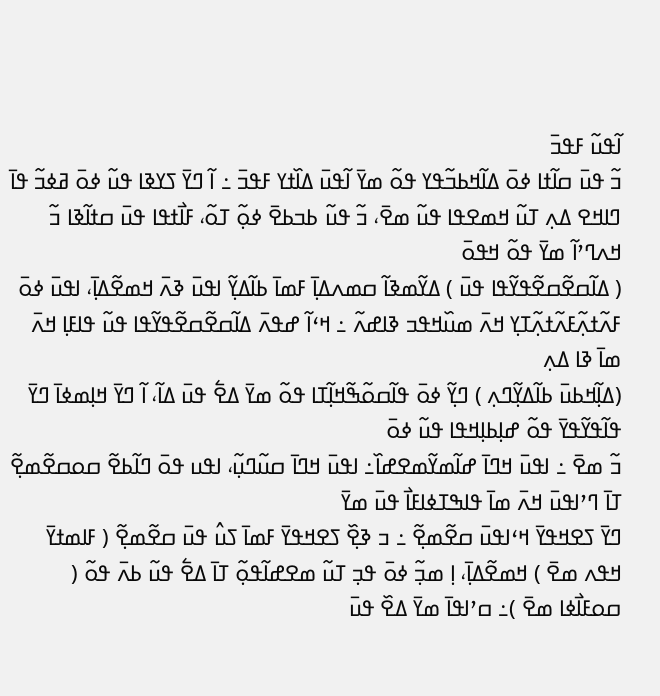ߊ߬ߟߎ߬ ߓߟߏ߫
ߏ߬ ߟߎ߫ ߛߊ߬ߙߊ ߦߋ߫ ߡߊ߬ߞߕߏ߬ߟߌ ߟߋ߬ ߘߌ߫ ߊ߬ߟߎ߫ ߡߊ߰ߙߌ ߓߟߏ߫ ߸ ߊ߬ ߣߌ߫ ߖߌߢߊ ߟߎ߬ ߦߋ߫ ߥߦߏ߬ ߟߊ߫ ߣߊߞߐ ߡߍ߲ ߠߎ߬ ߞߘߐߟߊ ߟߎ߬ ߘߐ߫، ߏ߬ ߟߎ߬ ߕߏߕߐ߫ ߦߋ߲߬ ߠߋ߬، ߓߊ߯ߙߟߊ ߟߎ߫ ߛߙߊ߬ߢߊ ߏ߬ ߞߍߣߴߊ߬ ߘߌ߫ ߟߋ߬ ߞߟߋ߫
( ߡߊ߬ߛߐ߬ߛߐ߬ߟߌ߬ߟߊ ߟߎ߫ ) ߡߌ߬ߘߢߊ߬ ߛߘߍߡߊ߲߫ ߓߘߊ߫ ߕߊ߬ߡߌ߲߬ ߊߟߎ߫ ߢߍ߫ ߞߘߐ߬ߡߊ߲߫، ߊߟߎ߫ ߦߋ߫ ߓߍ߬ߙߍ߲߬ߓߍ߬ߙߍ߲߬ߠߌ߲ ߞߍ߫ ߘߎ߰ߞߟߏ ߢߊߝߍ߬ ߸ ߞߵߊ߬ ߝߟߍ߫ ߡߊ߬ߛߐ߬ߛߐ߬ߟߌ߬ߟߊ ߟߎ߬ ߟߊߓߊ߲ ߞߍ߫ ߘߊ߫ ߢߊ ߡߍ߲
(ߡߊ߲߬ߞߕߎ߫ ߕߊ߬ߡߌ߲߬ߣߍ߲ ) ߣߌ߲߬ ߦߋ߫ ߟߊ߬ߛߋ߬ߒ߬ߞߊ߲߬ߠߊ ߟߋ߬ ߘߌ߫ ߡߐ߱ ߟߎ߫ ߡߊ߬، ߊ߬ ߣߌ߫ ߞߊ߲ߘߦߊ߫ ߣߌ߫ ߟߊ߬ߟߌ߬ߟߌ߫ ߟߋ߬ ߝߊ߲ߕߊ߲ߞߟߊ ߟߎ߬ ߦߋ߫
ߏ߬ ߘߐ߫ ߸ ߊߟߎ߫ ߞߣߊ߫ ߝߊ߬ߘߌ߬ߘߐߝߊ߰߸ ߊߟߎ߫ ߞߣߊ߫ ߛߎ߬ߣߎ߲߬، ߊߟߎ ߟߋ߫ ߣߊ߬ߕߐ߬ ߛߋߛߐ߬ߘߐ߲߬ ߠߊ߫ ߣߴߊߟߎ߫ ߞߍ߫ ߘߊ߫ ߟߊߒߠߦߊߓߊ߯ ߟߎ߫ ߘߌ߫
ߣߌ߫ ߖߐߞߟߌ߫ ߞߵߊߟߎ߫ ߛߐ߬ߘߐ߲߬ ߸ ߏ ߢߐ߲߰ ߖߐߞߟߌ߫ ߓߘߊ߫ ߖߎ߮ ߟߎ߫ ߛߐ߬ߘߐ߲߬ ( ߓߊߘߙߌ߫ ߞߟߍ ߘߐ߫ ) ߞߘߐ߬ߡߊ߲߫، ߊ߲ ߘߏ߲߬ ߦߋ߫ ߟߏ߲ ߠߎ߬ ߘߐߝߊ߬ߟߋ߲߬ ߠߊ߫ ߡߐ߱ ߟߎ߬ ߕߍ߫ ߟߋ߬ ( ߛߋߓߊ߯ߦߊ ߘߐ߫ )߸ ߛߴߊߟߊ߫ ߘߌ߫ ߡߐ߰ ߟߎ߫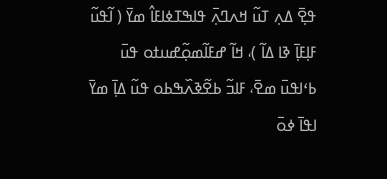ߟߐ߲߫ ߡߍ߲ ߠߎ߬ ߞߍߣߍ߲߫ ߟߊߒߠߦߊߓߊ߮ ߘߌ߫ ( ߊ߬ߟߎ߬ ߓߊ߲ߓߊ߲߫ ߢߊ ߡߊ߬ )، ߞߊ߬ ߝߓߊ߬ߘߋ߲߬ߝߎߙߋ ߟߎ߫ ߕߵߊߟߎ߫ ߘߐ߫، ߓߊߏ߬ ߕߐ߬ߢߍ߰ߒߕߋ ߟߎ߬ ߡߊ߲߫ ߘߌ߫ ߊߟߊ߫ ߦߋ߫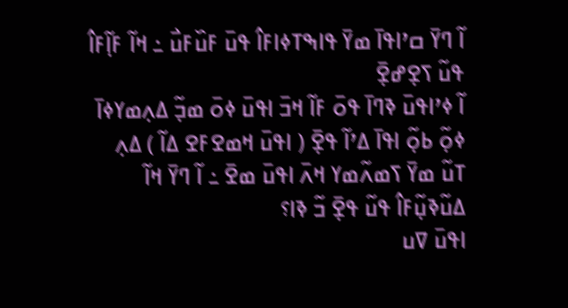ߊ߬ ߣߌ߫ ߛߴߊߟߊ߫ ߘߌ߫ ߟߊߒߠߦߊߓߊ߮ ߟߎ߫ ߓߎ߰ߓߎ߯ ߸ ߞߊ߬ ߓߊ߲߬ߓߊ߮ ߟߎ߬ ߖߐ߲ߝߐ߲߫
ߊ߬ ߦߴߊߟߎ߫ ߢߣߊ߫ ߟߋ߫ ߓߊ߬ ߞߏ߫ ߊߟߎ߫ ߦߋ߫ ߘߏ߲߬ ߡߍ߲ߘߌߦߊ߫ ߦߋ߲߬ ߕߋ߲߬ ߊߟߊ߫ ߡߴߊ߬ ߟߐ߲߫ ( ߊߟߎ߫ ߞߘߐߓߐ ߡߊ߬ ) ߡߍ߲ ߠߎ߬ ߘߌ߫ ߖߘߍ߬ߘߌ ߞߍ߫ ߊߟߎ߫ ߘߐ߫ ߸ ߊ߬ ߣߌ߫ ߞߊ߬ ߡߎ߬ߢߎ߲߬ߓߊ߮ ߟߎ߬ ߟߐ߲߫ ߏ߬ ߢߊ؟
ߊߟߎ߫ ߜߎ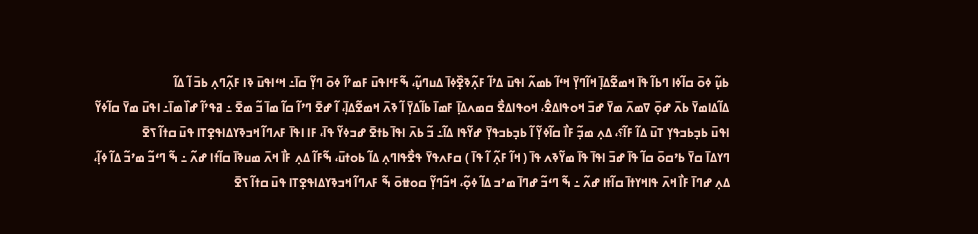ߕߎ߲߬ ߦߋ߫ ߛߊ߬ߦߊ ߣߕߊ߬ ߟߊ߫ ߞߘߐ߬ߡߊ߲߫ ߞߊ߬ߣߌ߲߫ ߞߵߊ߬ ߕߘߍ߬ ߊߟߎ߫ ߡߴߊ߬ ߓߍ߲߬ߢߐ߲߰ߦߊ߫ ߡߎߣߎ߲߬، ߒ߬ߓߵߊߟߎ߫ ߓߘߴߊ߬ ߦߋ߫ ߣߌ߲߬ ߛߊ߫߸ ߞߵߊߟߎ߫ ߢߊ ߓߍ߲߬ߣߍ߲ ߕߏ߫ ߊ߬ ߡߊ߬
ߡߊ߬ߡߊߘߌ߫ ߕߍ߫ ߝߋ߲߫ ߜߘߍ߫ ߘߌ߫ ߝߏ߫ ߞߋߟߊߡߐ߮، ߞߋߟߊߡߐ߯ ߛߘߍߡߊ߲߫ ߓߘߊ߫ ߕߊ߬ߡߌ߲߫ ߊ߬ ߢߍ߫ ߞߘߐ߬ߡߊ߲߫، ߊ߬ ߝߐ߫ ߣߴߊ߬ ߛߊ߬ ߘߊ߫ ߏ߬ ߘߐ߫ ߸ ߥߟߴߊ߬ ߝߊ߰ ߘߊ߫߸ ߊߟߎ߫ ߘߌ߫ ߛߊ߬ߦߌ߬ ߊߟߎ߫ ߕߏ߲ߕߏߟߌ߲ ߠߎ߫ ߡߊ߬ ߓߊ߬؟، ߡߍ߲ ߘߏ߲߬ ߓߊ߯ ߛߊ߬ߦߌ߲߬ ߊ߬ ߕߏ߲ߕߏߟߌ߲߫ ߝߌ߬ߟߊ ߡߊ߬߸ ߏ߬ ߕߍ߫ ߊߟߊ߫ ߕߙߐ߫ ߝߏߦߌ߬ ߟߊ߫، ߓߊ ߊߟߊ߫ ߓߍߣߊ߬ ߞߏߢߌߡߊߟߐ߲ߠߊ ߟߎ߫ ߛߙߊ߬ ߖߐ߫
ߣߌߡߊ߫ ߛߌ߫ ߕߴߛߋ߫ ߛߊ߬ ߟߊ߫ ߝߏ߫ ߊߟߊ߫ ߟߊ߫ ߘߌ߬ߢߍ ߟߊ߫ ( ߞߊ߬ ߓߍ߲߬ ߊ߬ ߟߊ߫ ) ߛߓߍߟߌ߫ ߟߐ߯ߟߊߣߍ߲ ߡߊ߬ ߕߋߙߎ߫، ߒ߬ߓߊ߬ ߡߍ߲ ߓߊ߯ ߞߍ߫ ߘߎߢߊ߫ ߛߊ߬ߙߊ ߝߍ߬ ߸ ߒ߬ ߣߵߏ߬ ߘߴߏ߬ ߡߊ߬ ߦߊ߲߬، ߡߍ߲ ߝߣߊ߫ ߓߊ߯ ߞߍ߫ ߟߊߞߌߙߊ߫ ߛߊ߬ߙߊ ߝߍ߬ ߸ ߒ߬ ߣߵߏ߬ ߝߣߊ߫ ߘߴߏ ߡߊ߬ ߦߋ߲߬، ߞߏ߬ߣߌ߲߬ ߛߋߚߋ߫ ߒ߬ ߓߍߣߊ߬ ߞߏߢߌߡߊߟߐ߲ߠߊ ߟߎ߫ ߛߙߊ߬ ߖߐ߫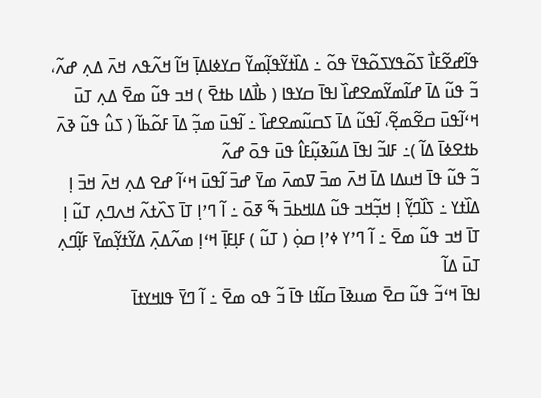ߟߊ߬ߝߐ߬ߓߊ߯ ߖߋ߬ߟߌߖߋ߬ߟߌ߫ ߟߋ߬ ߸ ߡߊ߰ߙߌ߬ߟߊ߲߬ߘߌ߬ ߛߌߦߊߡߊ߲߫ ߞߊ߬ ߞߍ߬ߟߍ ߞߍ߫ ߡߍ߲ ߝߍ߬، ߏ߬ ߟߎ߬ ߡߊ߫ ߝߊ߬ߘߌ߬ߘߐߝߊ߰ ߊߟߊ߫ ߛߌߟߊ ( ߕߊ߯ߡߊ ߕߙߐ߫ ) ߞߏ ߟߎ߬ ߘߐ߫ ߡߍ߲ ߠߎ߫ ߞߵߊ߬ߟߎ߫ ߛߐ߬ߘߐ߲߬، ߊ߬ߟߎ߬ ߡߊ߫ ߖߛߎ߬ߘߐߝߊ߰ ߸ ߊ߬ߟߎ߫ ߘߏ߲߬ ߡߊ߫ ߓߋ߬ߕߊ߬ ( ߖߎ߮ ߟߎ߬ ߢߍ߫ ߕߙߐߦߊ߫ ߡߊ߬ )߸ ߓߊߏ߬ ߊߟߊ߫ ߡߎ߬ߢߎ߲߬ߓߊ߮ ߟߎ߫ ߟߋ߫ ߝߍ߬
ߏ߬ ߟߎ߬ ߟߊ߫ ߞߎߡߊ ߡߊ߫ ߞߍ߫ ߘߏ߫ ߜߘߍ߫ ߘߌ߫ ߝߏ߫ ߊ߬ߟߎ߫ ߞߵߊ߬ ߝߐ ߡߍ߲ ߞߍ߫ ߞߏ߫ ߊ߲ ߡߊ߰ߙߌ ߸ ߖߊ߰ߣߌ߲߬ ߊ߲ ߞߏ߲߬ߞߏ ߟߎ߬ ߡߊߞߕߏ߫ ߒ߬ ߧߋ߫ ߸ ߊ߬ ߣߴߊ߲ ߠߊ߫ ߖߍ߰ߙߍ߬ ߞߍߣߍ߲ ߠߎ߬ ߊ߲ ߠߊ߫ ߞߏ ߟߎ߬ ߘߐ߫ ߸ ߊ߬ ߣߴߌ ߦߴߊ߲ ߛߋ߲߭ ( ߠߎ߬ ) ߓߊ߲ߓߊ߲߫ ߞߵߊ߲ ߘߍ߬ߡߍ߲߫ ߡߌ߬ߙߌ߲߬ߘߌ߫ ߓߊ߲߬ߣߍ߲ ߠߎ߫ ߡߊ߬
ߊߟߊ߫ ߞߵߏ߬ ߟߎ߬ ߛߐ߫ ߘߎߢߊ߫ ߛߊ߬ߙߊ ߟߊ߫ ߏ߬ ߟߋ ߘߐ߫ ߸ ߊ߬ ߣߌ߫ ߟߊߞߌߙߊ߫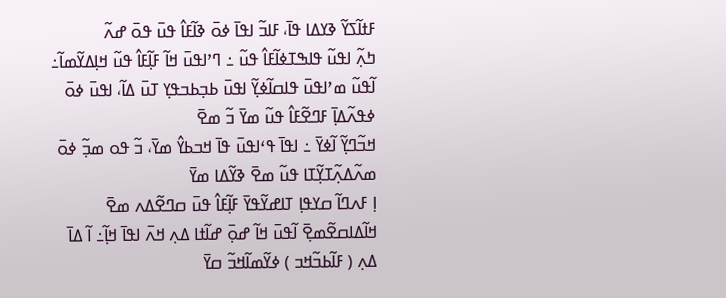ߓߙߊ߬ߖߌ߬ ߢߌߡߊ ߟߊ߫، ߓߊߏ߬ ߊߟߊ߫ ߦߋ߫ ߢߊ߬ߓߊ߮ ߟߎ߫ ߟߋ߫ ߝߍ߬
ߤߍ߲߬ ߊߟߎ߬ ߟߊߒߠߦߊ߬ߓߊ߮ ߟߎ߬ ߸ ߣߴߊߟߎ߫ ߞߊ߬ ߓߊ߲߬ߓߊ߮ ߟߎ߬ ߞߊ߲ߡߌ߬ߘߊ߬߸ ߊ߬ߟߎ߬ ߘߴߊߟߎ߫ ߟߊߛߊ߬ߦߌ߲߬ ߊߟߎ߫ ߕߏ߲ߕߏߟߌ߲ ߠߎ߫ ߡߊ߬، ߊߟߎ߫ ߦߋ߫ ߦߟߍ߬ߡߊ߲߫ ߓߣߐ߬ߓߊ߮ ߟߎ߬ ߘߌ߫ ߏ߬ ߘߐ߫
ߞߏ߬ߣߌ߲߬ ߊ߬ߦߌ߫ ߸ ߊߟߊ߫ ߟߵߊߟߎ߫ ߟߊ߫ ߞߏߕߌ߮ ߘߌ߫، ߏ߬ ߟߋ ߘߏ߲߬ ߦߋ߫ ߘߍ߬ߡߍ߲߬ߠߌ߲߬ߠߊ ߟߎ߬ ߘߐ߫ ߢߌ߬ߡߊ ߘߌ߫
ߊ߲ ߓߍߣߊ߬ ߛߌߟߊ߲ ߠߊߝߌ߬ߟߌ߫ ߓߊ߲߬ߓߊ߮ ߟߎ߫ ߛߣߐ߬ߡߍ ߘߐ߫ ߞߊ߬ߡߊߛߐ߬ߘߐ߲߫ ߊ߬ߟߎ߫ ߞߊ߬ ߝߋ߲߫ ߝߊ߬ߙߊ ߡߍ߲ ߞߍ߫ ߊߟߊ߫ ߞߊ߲߬߸ ߊ߬ ߡߊ߫ ߡߍ߲ ( ߓߊ߬ߕߏ߬ߞߏ ) ߦߌ߬ߘߊ߬ߞߏ߬ ߛߌ߫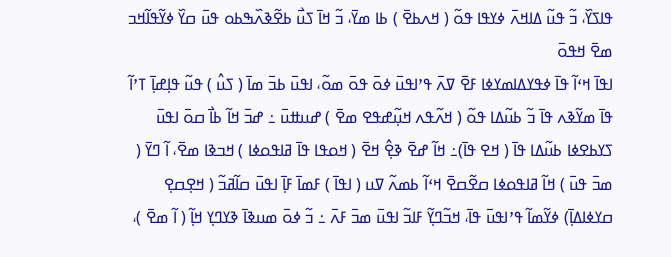ߟߊߖߌ߰، ߏ߬ ߟߎ߬ ߡߊߞߍ߫ ߦߌߟߊ ߟߋ߬ ( ߞߍߕߐ߫ ) ߕߊ ߘߌ߫، ߏ߬ ߞߊ߫ ߖߎ߯ ߕߐ߬ߢߍ߰ߒߕߋ ߟߎ߫ ߛߌ߰ ߦߌ߬ߟߊ߬ߞߏ ߘߐ߫ ߞߟߋ߫
ߊߟߊ߫ ߞߵߊ߬ ߟߊ߫ ߦߟߌߡߊߘߌߦߊ ߓߐ߫ ߜߍ߫ ߟߴߊߟߎ߫ ߦߋ߫ ߟߋ߫ ߘߋ߬، ߊߟߎ߫ ߕߏ߫ ߘߊ߫ ( ߖߎ߮ ) ߟߎ߬ ߟߊ߲ߝߊ߲߫ ߠߴߊ߬ ߟߊ߫ ߘߌ߬ߢߍ ߟߊ߫ ߏ߬ ߕߎ߬ߡߊ ߟߋ߬ ( ߞߍ߬ߟߍ ߞߎ߲߬ߝߟߐ ߘߐ߫ ) ߝߎߚߎ߫ ߸ ߝߏ߫ ߞߊ߬ ߕߊ߯ ߛߋ߫ ߊߟߎ߫ ߖߌߕߐߦߊ ߕߎ߬ߡߊ ߟߊ߫ ( ߞߐ ߟߊ߫)߸ ߞߊ߬ ߝߐ߫ ߢߐ߲߮ ߞߐ߫ ( ߞߋߟߊ ߟߊ߫ ߥߊߟߋߦߊ ) ߞߏߢߊ ߘߐ߫، ߊ߬ ߣߌ߫ ( ߘߏ߫ ߟߎ߫ ) ߞߊ߬ ߥߊߟߋߦߊ ߛߐ߬ߛߐ߫ ߞߵߊ߬ ߕߘߍ߬ ߜߎ ( ߊߟߊ߫ ) ߓߘߊ߫ ߓߊ߲߫ ߊߟߎ߫ ߛߊ߬ߥߏ߬ ( ߞߐ߲ߛߐ߲ ߛߌߦߊߡߊ߲߫) ߦߌ߬ߘߊ߬ ߟߴߊߟߎ߫ ߟߊ߫، ߞߏ߬ߣߌ߲߬ ߓߊߏ߬ ߊߟߎ߫ ߘߏ߫ ߓߍ߫ ߸ ߏ߬ ߦߋ߫ ߘߎߢߊ߫ ߢߌߣߌ߲ ߞߊ߲߬ ( ߊ߬ ߘߐ߫ )،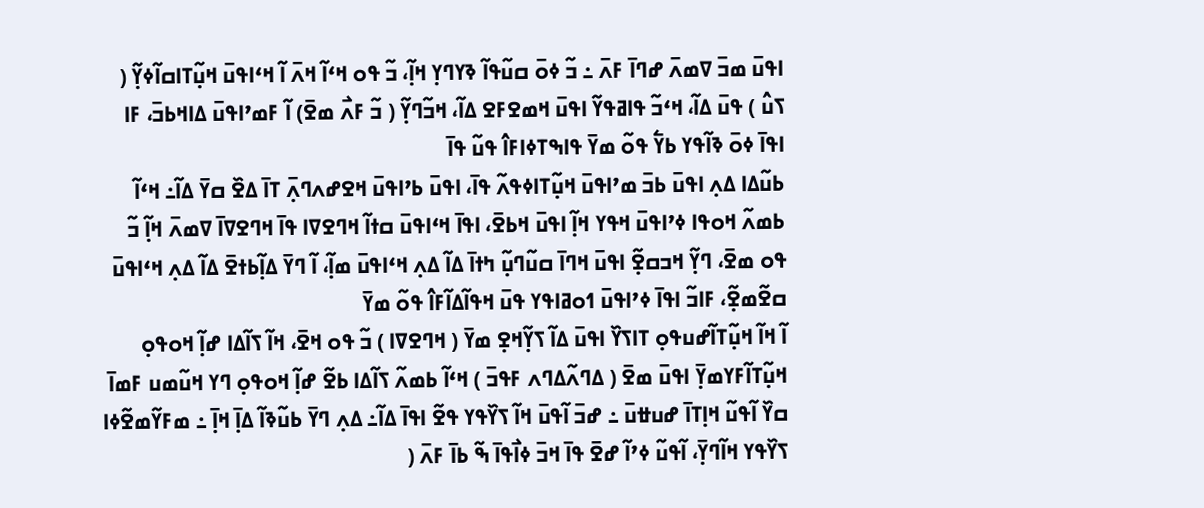ߊߟߎ߫ ߘߏ߫ ߜߘߍ߫ ߝߣߊ߫ ߓߍ߫ ߸ ߏ߬ ߦߋ߫ ߛߎ߬ߟߊ߬ ߢߌߣߌ߲ ߞߊ߲߬، ߏ߬ ߟߋ ߞߵߊ߬ ߞߍ߫ ߊ߬ ߞߵߊߟߎ߫ ߞߎ߲߬ߠߊߛߊ߬ߦߌ߲߬ ( ߖߎ߮ ) ߟߎ߫ ߡߊ߬، ߞߵߏ߬ ߟߊߥߟߌ߬ ߊߟߎ߫ ߞߘߐߓߐ ߡߊ߬، ߞߏ߬ߣߌ߲߬ ( ߏ߬ ߓߍ߯ ߘߐ߫) ߊ߬ ߓߘߴߊߟߎ߫ ߡߊߞߕߏ߫، ߓߊ ߊߟߊ߫ ߦߋ߫ ߢߊ߬ߟߌ ߕߌ߱ ߟߋ߬ ߘߌ߫ ߟߊߒߠߦߊߓߊ߮ ߟߎ߬ ߟߊ߫
ߕߎ߬ߡߊ ߡߍ߲ ߊߟߎ߫ ߕߏ߫ ߘߴߊߟߎ߫ ߞߎ߲߬ߠߊߦߟߍ߬ ߟߊ߫، ߊߟߎ߫ ߕߴߊߟߎ߫ ߞߐߝߍߣߍ߲߫ ߠߊ߫ ߡߐ߰ ߛߌ߫ ߡߊ߬߸ ߞߵߊ߬ ߕߘߍ߬ ߞߋߟߊ ߦߴߊߟߎ߫ ߞߟߌ ߞߊ߲߬ ߊߟߎ߫ ߞߕߐ߫، ߊߟߊ߫ ߞߵߊߟߎ߫ ߛߙߊ߬ ߞߣߐߜߊ ߟߊ߫ ߞߣߐߜߊ߫ ߜߘߍ߫ ߞߊ߲߬ ߏ߬ ߟߋ ߘߐ߫، ߣߌ߲߬ ߞߏߛߐ߲߬ ߊߟߎ߫ ߞߣߊ߫ ߛߎ߬ߣߎ߲߬ ߤߙߊ߫ ߡߊ߬ ߡߍ߲ ߞߵߊߟߎ߫ ߘߊ߲߬، ߊ߬ ߣߌ߫ ߡߊ߲߬ߕߙߐ߫ ߡߊ߬ ߡߍ߲ ߞߵߊߟߎ߫ ߛߐ߬ߘߐ߲߬، ߓߊߏ߬ ߊߟߊ߫ ߦߴߊߟߎ߫ ߗߋߥߊߟߌ ߟߎ߫ ߞߟߊ߬ߡߊ߬ߓߊ߮ ߟߋ߬ ߘߌ߫
ߊ߬ ߞߊ߬ ߞߎ߲߬ߠߊ߬ߝߎߟߋ߲ ߠߊߖߌ߰ ߊߟߎ߫ ߡߊ߬ ߖߌ߲߬ߞߐ߲ ߘߌ߫ ( ߞߣߐߜߊ ) ߏ߬ ߟߋ ߞߐ߫، ߞߊ߬ ߖߊ߬ߡߊ ߝߊ߲߬ ߞߋߟߋ߲ ߞߎ߲߬ߠߊ߬ߓߌߘߌ߲߫ ߊߟߎ߫ ߘߐ߫ ( ߡߣߍ߬ߡߣߍ ߓߟߏ߫ ) ߞߵߊ߬ ߕߘߍ߬ ߖߊ߬ߡߊ ߕߐ߬ ߝߊ߲߬ ߞߋߟߋ߲ ߣߌ ߞߎ߬ߘߎ ߓߘߊ߫ ߛߌ߰ ߊ߬ߟߎ߬ ߞߊ߲ߠߊ߫ ߝߎߚߎ߫ ߸ ߝߏ߫ ߊ߬ߟߎ߫ ߞߊ߬ ߖߌ߰ߟߌ ߟߐ߬ ߊߟߊ߫ ߡߊ߬߸ ߡߍ߲ ߣߌ߫ ߕߎ߬ߢߊ߬ ߡߊ߲߫ ߞߊ߲߫ ߸ ߘߓߌ߬ߘߐ߬ߦߊ ߖߌ߰ߟߌ ߞߊ߬ߣߌ߲߫، ߊ߬ߟߎ߬ ߦߴߊ߬ ߝߐ߫ ߟߊ߫ ߞߏ߫ ߦߊ߯ߟߊ߫ ߒ߬ ߕߊ߫ ߓߍ߫ (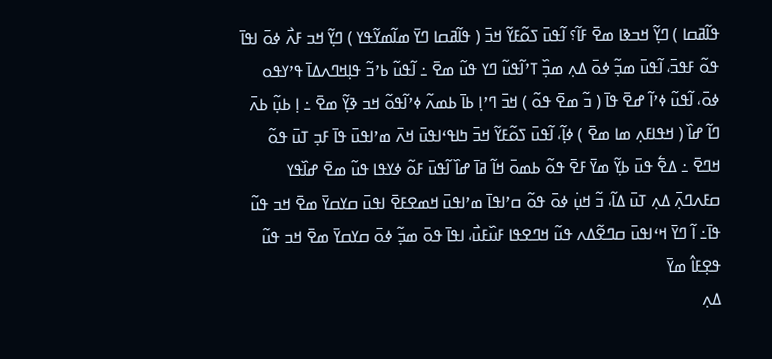ߟߊ߬ߥߛߊ ) ߣߌ߲߬ ߞߏߢߊ ߘߐ߫ ߓߊ߬؟ ߊ߬ߟߎ߫ ߖߋ߬ߓߌ߬ ߞߏ߫ ( ߟߊ߬ߥߛߊ ߣߌ߫ ߘߊ߬ߘߌ߬ߟߌ ) ߣߌ߲߬ ߞߏ ߓߍ߯ ߦߋ߫ ߊߟߊ߫ ߟߋ߬ ߓߟߏ߫، ߊ߬ߟߎ߫ ߘߏ߲߬ ߦߋ߫ ߡߍ߲ ߘߏ߲߰ ߠߴߊ߬ߟߎ߬ ߣߌ ߟߎ߬ ߘߐ߫ ߸ ߊ߬ߟߎ߬ ߕߴߏ߬ ߟߊ߲ߞߣߍߡߊ߫ ߟߴߌߟߋ ߦߋ߫، ߊ߬ߟߎ߬ ߦߴߊ߬ ߝߐ߫ ߟߊ߫ ( ߏ߬ ߘߐ߫ ߟߋ߬ ) ߞߏ߫ ߣߴߊ߲ ߕߊ߫ ߕߘߍ߬ ߦߴߊ߬ߟߋ߬ ߞߏ ߢߌ߲߬ ߘߐ߫ ߸ ߊ߲ ߕߎ߲߬ ߕߍ߫ ߣߊ߬ ߝߊ߰ ( ߞߟߊߓߍ߲ ߘߊ ߘߐ߫ ) ߦߊ߲߬، ߊ߬ߟߎ߫ ߖߋ߬ߓߌ߬ ߞߏ߫ ߤߊߟߵߊߟߎ߫ ߞߍ߫ ߘߴߊߟߎ߫ ߟߊ߫ ߓߏ߲ ߠߎ߫ ߟߋ߬ ߞߣߐ߫ ߸ ߡߐ߱ ߟߎ߫ ߕߌ߲߬ ߘߌ߫ ߓߐ߫ ߟߋ߬ ߕߘߋ߫ ߞߊ߬ ߥߊ߫ ߝߊ߰ ߊ߬ߟߎ߫ ߓߋ߬ ߦߌߟߊ ߟߎ߬ ߘߐ߫ ߝߊ߰ߟߌ ߛߓߍߣߍ߲߫ ߡߍ߲ ߠߎ߫ ߡߊ߬، ߏ߬ ߞߎ߲߭ ߦߋ߫ ߟߋ߬ ߛߴߊߟߊ߫ ߘߴߊߟߎ߫ ߞߘߐߓߐ߫ ߊߟߎ߫ ߛߌߛߌ߫ ߘߐ߫ ߞߏ ߟߎ߬ ߟߊ߫߸ ߊ߬ ߣߌ߫ ߞߵߊߟߎ߫ ߛߣߐ߬ߡߍ ߟߎ߬ ߞߣߐߟߊ ߓߎ߰ߓߎ߯، ߊߟߊ߫ ߟߋ߫ ߘߏ߲߬ ߦߋ߫ ߛߌߛߌ߫ ߘߐ߫ ߞߏ ߟߎ߬ ߟߐ߲ߓߊ߮ ߘߌ߫
ߡߍ߲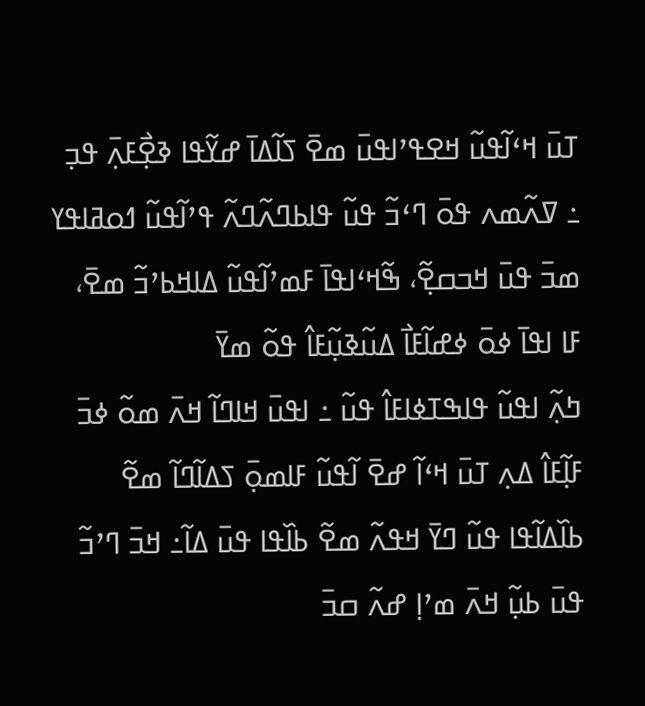ߠߎ߫ ߞߵߊ߬ߟߎ߬ ߞߐߟߴߊߟߎ߫ ߘߐ߫ ߖߊ߬ߡߊ߫ ߝߌ߬ߟߊ ߢߐ߲߯ߓߍ߲߫ ߟߏ߲ ߸ ߜߍ߬ߘߍ ߟߋ߫ ߣߵߏ߬ ߟߎ߬ ߟߊߕߣߍ߬ߣߍ߬ ߟߴߊ߬ߟߎ߬ ߗߋߥߊߟߌ ߘߏ߫ ߟߎ߫ ߞߏߛߐ߲߬، ߒ߬ߞߵߊߟߊ߫ ߓߘߴߊ߬ߟߎ߬ ߡߊߞߕߴߏ߬ ߘߐ߫، ߓߊ ߊߟߊ߫ ߦߋ߫ ߦߝߊ߬ߓߊ߯ ߡߎ߬ߢߎ߲߬ߓߊ߮ ߟߋ߬ ߘߌ߫
ߤߍ߲߬ ߊߟߎ߬ ߟߊߒߠߦߊߓߊ߮ ߟߎ߬ ߸ ߊߟߎ߫ ߞߊߣߊ߬ ߞߍ߫ ߘߋ߬ ߦߏ߫ ߓߊ߲߬ߓߊ߮ ߡߍ߲ ߠߎ߫ ߞߵߊ߬ ߝߐ߫ ߊ߬ߟߎ߬ ߓߊߘߋ߲߫ ߖߡߊ߬ߣߊ߬ ߘߐ߬ ߕߊ߰ߡߊ߬ߟߊ ߟߎ߬ ߣߌ߫ ߞߟߍ߬ ߘߐ߬ ߕߊ߰ߟߊ ߟߎ߫ ߡߊ߬߸ ߞߏ߫ ߣߴߏ߬ ߟߎ߫ ߕߎ߲߬ ߞߍ߫ ߘߴߊ߲ ߝߍ߬ ߛߏ߫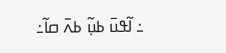߸ ߊ߬ߟߎ߫ ߕߎ߲߬ ߕߍ߫ ߛߊ߬߸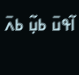ߊ߬ߟߎ߫ ߕߎ߲߬ ߕߍ߫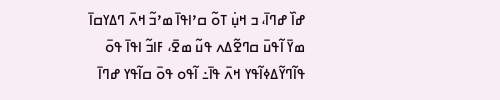ߝߊ߰ ߝߣߊ߫، ߏ ߞߎ߲߭ ߠߋ߬ ߛߴߊߟߊ߫ ߘߴߏ߬ ߞߍ߫ ߣߡߌߛߊ߫ ߘߌ߫ ߊ߬ߟߎ߫ ߛߣߐ߬ߡߍ ߟߎ߬ ߘߐ߫، ߓߊߏ߬ ߊߟߊ߫ ߟߋ߫ ߟߊ߬ߣߌ߬ߡߦߊ߬ߟߌ ߞߍ߫ ߟߊ߫߸ ߊ߬ߟߋ ߟߋ߫ ߛߊ߬ߟߌ ߝߣߊ߫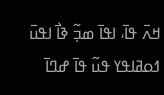ߞߍ߫ ߟߊ߫، ߊߟߊ߫ ߘߏ߲߬ ߢߊ߯ ߊߟߎ߫ ߗߋߥߊߟߌ ߟߎ߬ ߟߊ߫ ߝߣߊ߫